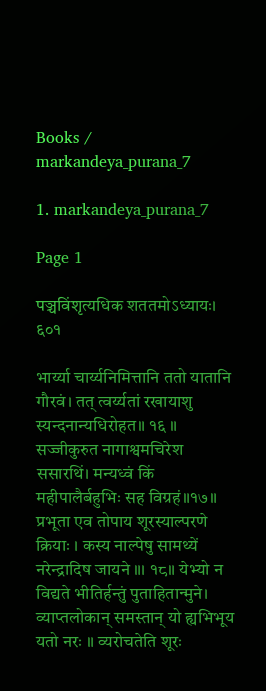Books / markandeya_purana_7

1. markandeya_purana_7

Page 1

पञ्चविंशृत्यधिक शततमोऽध्यायः। ६०१

भार्य्या चार्य्यनिमित्तानि ततो यातानि गौरवं। तत् त्वर्य्यतां रखायाशु स्यन्दनान्यधिरोहत॥ १६ ॥ सज्जीकुरुत नागाश्वमचिरेश ससारथिं। मन्यध्वं किं महीपालैर्बहुभिः सह विग्रहं॥१७॥ प्रभूता एव तोपाय शूरस्याल्परणे क्रियाः । कस्य नाल्पेषु सामथ्यें नरेन्द्रादिष जायने ॥। १८॥ येभ्यो न विद्यते भीतिर्हन्तुं पुताहितान्मुने। व्याप्तलोकान् समस्तान् यो ह्यभिभूय यतो नरः ॥ व्यरोचतेति शूरः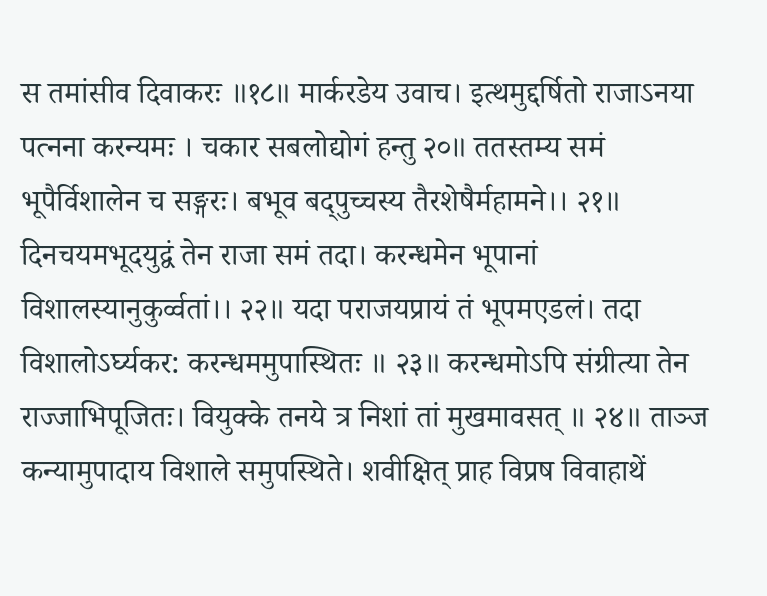स तमांसीव दिवाकरः ॥१८॥ मार्करडेय उवाच। इत्थमुद्दर्षितो राजाऽनया पत्नना करन्यमः । चकार सबलोद्योगं हन्तु २०॥ ततस्तम्य समं भूपैर्विशालेन च सङ्गरः। बभूव बद्पुच्चस्य तैरशेषैर्महामने।। २१॥ दिनचयमभूदयुद्वं तेन राजा समं तदा। करन्धमेन भूपानां विशालस्यानुकुर्व्वतां।। २२॥ यदा पराजयप्रायं तं भूपमएडलं। तदा विशालोऽर्घ्यकर: करन्धममुपास्थितः ॥ २३॥ करन्धमोऽपि संग्रीत्या तेन राज्जाभिपूजितः। वियुक्के तनये त्र निशां तां मुखमावसत् ॥ २४॥ ताञ्ज कन्यामुपादाय विशाले समुपस्थिते। शवीक्षित् प्राह विप्रष विवाहाथें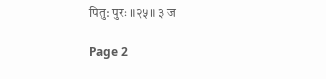पितु: पुरः ॥२५॥ ३ ज

Page 2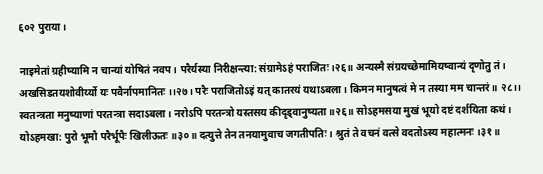६०२ पुराया।

नाइमेतां ग्रहीष्यामि न चान्यां योषितं नवप। परैर्यस्या निरीक्षन्त्या: संग्रामेऽहं पराजितः ।२६॥ अन्यस्मै संग्रयच्छेमामियष्वान्यं दृणोतु तं। अखसिडतयशोवीर्य्यो यः पवैर्नापमानितः ।।२७। परैः पराजितोऽइं यत् कातरयं यथाऽबला। किमन मानुषत्वं मे न तस्या मम चान्तरं॥ २८।। स्वतन्त्रता मनुष्याणां परतन्त्रा सदाऽबला। नरोऽपि परतन्त्रो यस्तसय कीदृड्वानुष्यता॥२६॥ सोऽहमसया मुखं भूयो दष्टं दर्शयिता कथं। योऽहमखा: पुरो भूमौ परैर्भूपैः खिलीऊतः ॥३०॥ दत्युत्ते तेन तनयामुवाच जगतीपतिः । श्रुतं ते वचनं वत्से वदतोऽस्य महात्मनः ।३१॥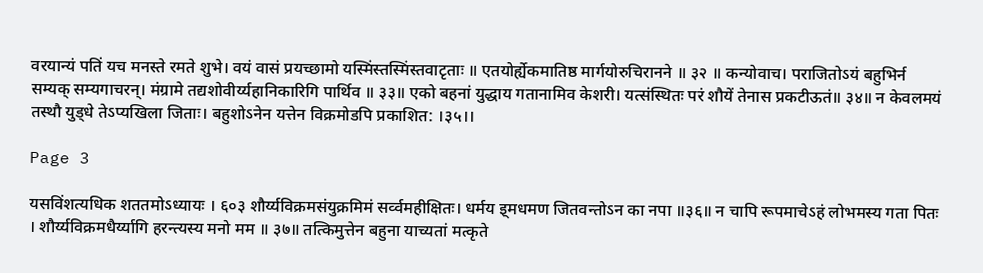वरयान्यं पतिं यच मनस्ते रमते शुभे। वयं वासं प्रयच्छामो यस्मिंस्तस्मिंस्तवाटृताः ॥ एतयोर्ह्येकमातिष्ठ मार्गयोरुचिरानने ॥ ३२ ॥ कन्योवाच। पराजितोऽयं बहुभिर्न सम्यक् सम्यगाचरन्। मंग्रामे तद्यशोवीर्य्यहानिकारिगि पार्थिव ॥ ३३॥ एको बहनां युद्धाय गतानामिव केशरी। यत्संस्थितः परं शौयें तेनास प्रकटीऊतं॥ ३४॥ न केवलमयं तस्थौ युड्धे तेऽप्यखिला जिताः। बहुशोऽनेन यत्तेन विक्रमोडपि प्रकाशित: ।३५।।

Page 3

यसविंशत्यधिक शततमोऽध्यायः । ६०३ शौर्य्यविक्रमसंयुक्रमिमं सर्व्वमहीक्षितः। धर्मय इ्मधमण जितवन्तोऽन का नपा ॥३६॥ न चापि रूपमाचेऽहं लोभमस्य गता पितः । शौर्य्यविक्रमधैर्य्यागि हरन्त्यस्य मनो मम ॥ ३७॥ तत्किमुत्तेन बहुना याच्यतां मत्कृते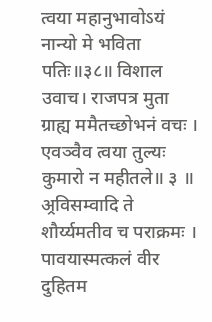त्वया महानुभावोऽयं नान्यो मे भविता पतिः॥३८॥ विशाल उवाच। राजपत्र मुता ग्राह्य ममैतच्छोभनं वचः । एवञ्वैव त्वया तुल्यः कुमारो न महीतले॥ ३ ॥ अ्रविसम्वादि ते शौर्य्यमतीव च पराक्रमः । पावयास्मत्कलं वीर दुहितम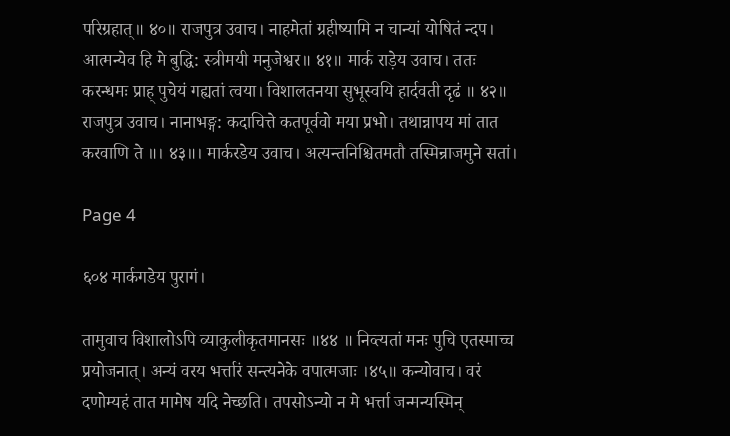परिग्रहात्॥ ४०॥ राजपुत्र उवाच। नाहमेतां ग्रहीष्यामि न चान्यां योषितं न्दप। आत्मन्येव हि मे बुद्धि: स्त्रीमयी मनुजेश्वर॥ ४१॥ मार्क राड़ेय उवाच। ततः करन्धमः प्राह् पुचेयं गह्यतां त्वया। विशालतनया सुभूस्वयि हार्दवती दृढं ॥ ४२॥ राजपुत्र उवाच। नानाभङ्ग: कदाचित्ते कतपूर्ववो मया प्रभो। तथान्नापय मां तात करवाणि ते ॥। ४३॥। मार्करडेय उवाच। अत्यन्तनिश्चितमतौ तस्मिन्राजमुने सतां।

Page 4

६०४ मार्कगडेय पुरागं।

तामुवाच विशालोऽपि व्याकुलीकृतमानसः ॥४४ ॥ निव्त्यतां मनः पुचि एतस्माच्च प्रयोजनात्। अन्यं वरय भर्त्तारं सन्त्यनेके वपात्मजाः ।४५॥ कन्योवाच। वरं दणोम्यहं तात मामेष यदि नेच्छति। तपसोऽन्यो न मे भर्त्ता जन्मन्यस्मिन्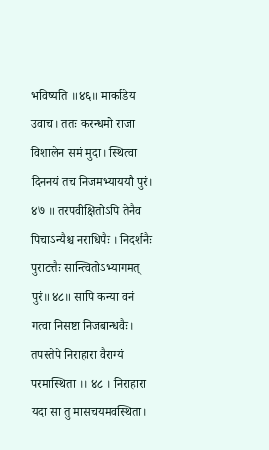भविष्यति ॥४६॥ मार्काडेय उवाच। ततः करन्धमो राजा विशालेन समं मुदा। स्थित्वा दिननयं तच निजमभ्याययौ पुरं। ४७ ॥ तरपवीक्षितोऽपि तेनैव पिचाऽन्यैश्च नराधिपैः । निदर्शनैः पुराटत्तैः सान्त्वितोऽभ्यागमत् पुरं॥४८॥ सापि कन्या वनं गत्वा निसष्टा निजबान्धवैः। तपस्तेपे निराहारा वैराग्यं परमास्थिता ।। ४८ । निराहारा यदा सा तु मासचयमवस्थिता।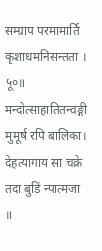सम्ग्राप परमामार्ति कृशाधमनिसन्तता । ५ू०॥ मन्दोत्साहातितन्वङ्गी मुमूर्ष रपि बालिका। देहत्यागाय सा चक्रे तदा बुडिं न्पात्मजा ॥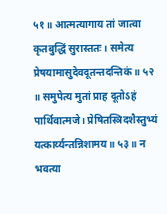५१॥ आत्मत्यागाय तां जात्वा कृतबुद्धिं सुरास्ततः। समेत्य प्रेषयामासुदेवदूतन्तदन्तिकं ॥ ५२ ॥ समुपेत्य मुतां प्राह दूतोऽहं पार्थिवात्मजे। प्रेषितस्त्रिदशैस्तुभ्यं यत्कार्य्यन्तन्निशामय॥ ५३॥ न भवत्या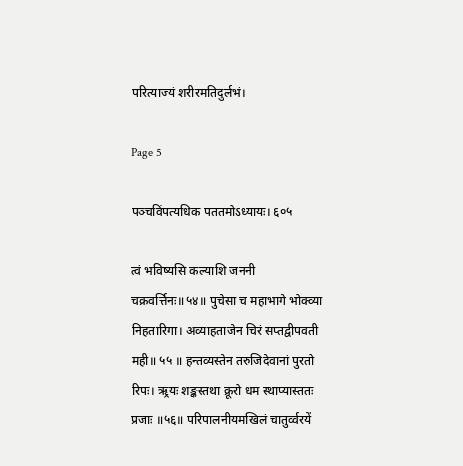परित्याज्यं शरीरमतिदुर्लभं।

Page 5

पञ्चविंपत्यधिक पततमोऽध्यायः। ६०५

त्वं भविष्यसि कल्याशि जननी चक्रवर्त्तिनः॥५४॥ पुचेसा च महाभागे भोक्व्या निहतारिगा। अव्याहताजेन चिरं सप्तद्वीपवती मही॥ ५५ ॥ हन्तव्यस्तेन तरुजिदेवानां पुरतो रिपः। ऋ्रयः शङ्कस्तथा क्रूरो धम स्थाप्यास्ततः प्रजाः ॥५६॥ परिपालनीयमखिलं चातुर्व्वरयें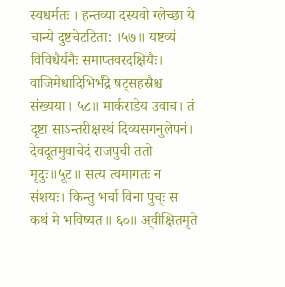स्वधर्मतः । हन्तव्या दस्यवो ग्लेच्छा ये चान्ये दुष्टचेटटिता: ।५७॥ यष्टव्यं विविधैर्यनैः समाप्तवरदक्षियैः। वाजिमेधादिभिर्भंद्रे षट्सहस्रैश्च संख्यया। ५८॥ मार्कराडेय उवाच। तं दृष्टा साऽन्तरीक्षस्थं दिव्यसगनुलेपनं। देवदूतमुवाचेदं राजपुची ततो मृदुः॥५ूट॥ सत्य त्वमागतः न संशयः। किन्तु भर्चा विना पुच्ः स कथं मे भविष्यत॥ ६०॥ अ्वीक्षितमृते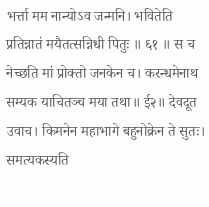भर्त्ता मम नान्योऽव जन्मनि। भवितेति प्रतिन्नातं मयैतत्सन्निधी पितुः ॥ ६१ ॥ स च नेच्छति मां प्रोक्तो जनकेन च। करन्धमेनाथ सम्यक याचितञ्च मया तथा॥ ई२॥ देवदूत उवाच। किमनेन महाभागे बहुनोक्रेन ते सुतः। समत्यकस्यति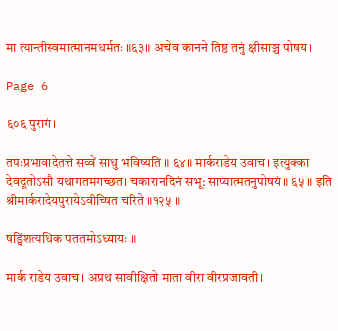मा त्यान्तीस्वमात्मानमधर्मतः ॥६३॥ अचेव कानने तिष्ठ तनुं क्षीसाञ्च पोषय।

Page 6

६०६ पुरागं।

तपःप्रभावादेतत्ते सव्वें साधु भविष्यति ॥ ६४॥ मार्कराडेय उवाच। इत्युक्का देवदूतोऽसौ यथागतमगच्छत। चकारानदिनं सभू: साप्यात्मतनुपोषयं॥ ६५ ॥ इति श्रीमार्करादेयपुरायेऽवीच्षित चरिते ॥१२५ ॥

षड्विंशत्यधिक पततमोऽध्यायः ॥

मार्क राडेय उवाच। अप्रथ सावीक्षितो माता वीरा वीरप्रजावती।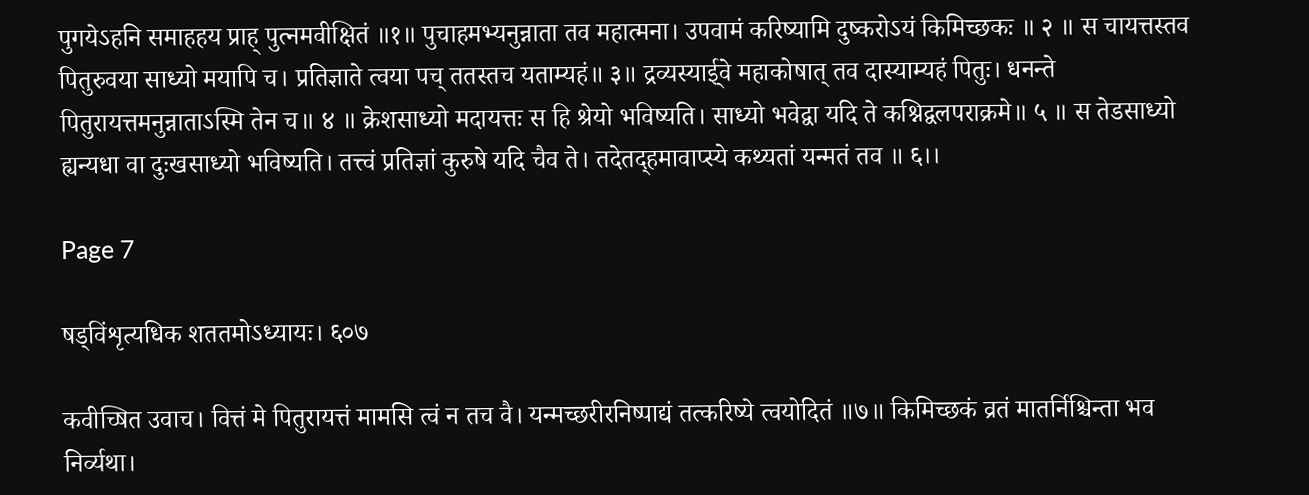पुगयेऽहनि समाहहय प्राह् पुत्नमवीक्षितं ॥१॥ पुचाहमभ्यनुन्नाता तव महात्मना। उपवामं करिष्यामि दुष्करोऽयं किमिच्छकः ॥ २ ॥ स चायत्तस्तव पितुरुवया साध्यो मयापि च। प्रतिज्ञाते त्वया पच् ततस्तच यताम्यहं॥ ३॥ द्रव्यस्याई्वे महाकोषात् तव दास्याम्यहं पितुः। धनन्ते पितुरायत्तमनुन्नाताऽस्मि तेन च॥ ४ ॥ क्रेशसाध्यो मदायत्तः स हि श्रेयो भविष्यति। साध्यो भवेद्वा यदि ते कश्निद्वलपराक्रमे॥ ५ ॥ स तेडसाध्यो ह्यन्यधा वा दुःखसाध्यो भविष्यति। तत्त्वं प्रतिज्ञां कुरुषे यदि चैव ते। तदेतद्हमावाप्स्ये कथ्यतां यन्मतं तव ॥ ६।।

Page 7

षड्विंशृत्यधिक शततमोऽध्यायः। ६०७

कवीच्षित उवाच। वित्तं मे पितुरायत्तं मामसि त्वं न तच वै। यन्मच्छरीरनिष्पाद्यं तत्करिष्ये त्वयोदितं ॥७॥ किमिच्छकं व्रतं मातर्निश्चिन्ता भव निर्व्यथा।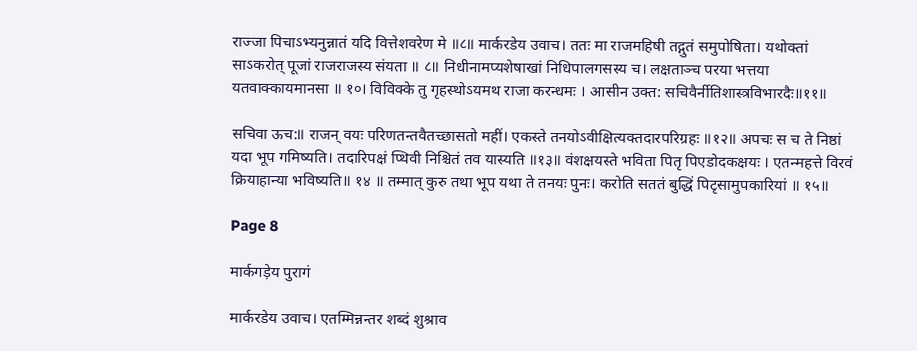राज्जा पिचाऽभ्यनुन्नातं यदि वित्तेशवरेण मे ॥८॥ मार्करडेय उवाच। ततः मा राजमहिषी तद्गुतं समुपोषिता। यथोक्तां साऽकरोत् पूजां राजराजस्य संयता ॥ ८॥ निधीनामप्यशेषाखां निधिपालगसस्य च। लक्षताञ्च परया भत्तया यतवाक्कायमानसा ॥ १०। विविक्के तु गृहस्थोऽयमथ राजा करन्धमः । आसीन उक्त: सचिवैर्नीतिशास्त्रविभारदैः॥११॥

सचिवा ऊच:॥ राजन् वयः परिणतन्तवैतच्छासतो महीं। एकस्ते तनयोऽवीक्षित्यक्तदारपरिग्रहः ॥१२॥ अपचः स च ते निष्ठां यदा भूप गमिष्यति। तदारिपक्षं प्थिवी निश्चितं तव यास्यति ॥१३॥ वंशक्षयस्ते भविता पितृ पिएडोदकक्षयः । एतन्महत्ते विरवं क्रियाहान्या भविष्यति॥ १४ ॥ तम्मात् कुरु तथा भूप यथा ते तनयः पुनः। करोति सततं बुद्धिं पिटृसामुपकारियां ॥ १५॥

Page 8

मार्कगड़ेय पुरागं

मार्करडेय उवाच। एतम्मिन्नन्तर शब्दं शुश्राव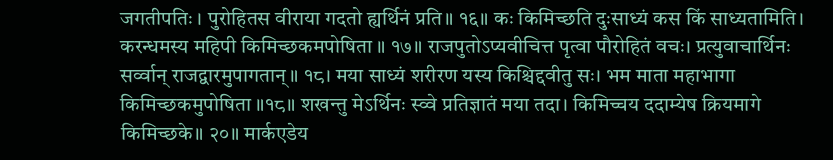जगतीपतिः । पुरोहितस वीराया गदतो ह्यर्थिनं प्रति॥ १६॥ कः किमिच्छति दुःसाध्यं कस किं साध्यतामिति। करन्धमस्य महिपी किमिच्छकमपोषिता ॥ १७॥ राजपुतोऽप्यवीचित्त पृत्वा पौरोहितं वचः। प्रत्युवाचार्थिनः सर्व्वान् राजद्वारमुपागतान्॥ १८। मया साध्यं शरीरण यस्य किश्चिद्दवीतु सः। भम माता महाभागा किमिच्छकमुपोषिता ॥१८॥ शखन्तु मेऽर्थिनः स्व्वे प्रतिज्ञातं मया तदा। किमिच्चय ददाम्येष क्रियमागे किमिच्छके॥ २०॥ मार्कएडेय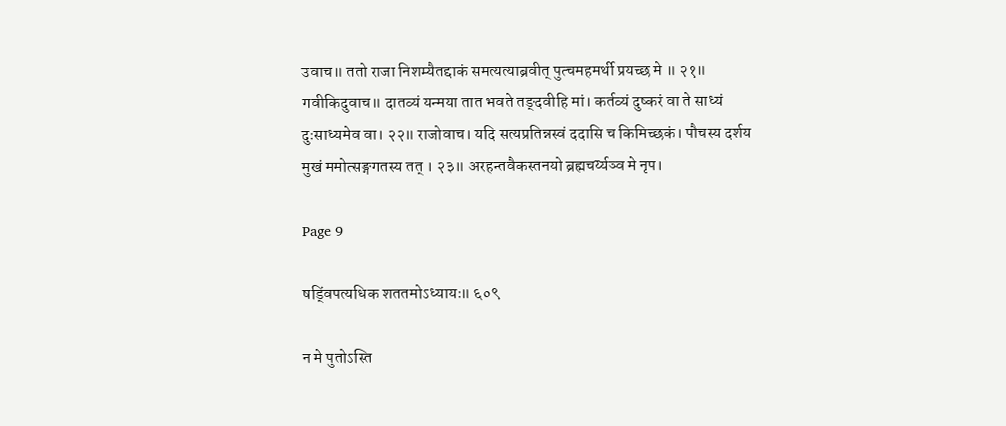उवाच॥ ततो राजा निशम्यैतद्दाकं समत्यत्याब्रवीत् पुत्चमहमर्थी प्रयच्छ मे ॥ २१॥ गवीकिदुवाच॥ दातव्यं यन्मया तात भवते तङ्दवीहि मां। कर्तव्यं दुष्करं वा ते साध्यं दुःसाध्यमेव वा। २२॥ राजोवाच। यदि सत्यप्रतिन्नस्वं ददासि च किमिच्छकं। पौचस्य दर्शय मुखं ममोत्सङ्गगतस्य तत् । २३॥ अरहन्तवैकस्तनयो ब्रह्मचर्य्यञ्व मे नृप।

Page 9

षड्विंपत्यधिक शततमोऽध्यायः॥ ६०९

न मे पुतोऽस्ति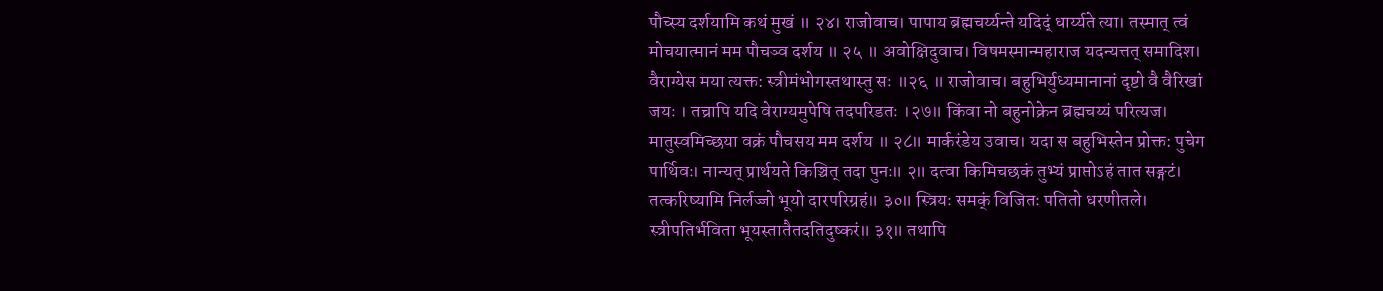पौच्स्य दर्शयामि कथं मुखं ॥ २४। राजोवाच। पापाय ब्रह्मचर्य्यन्ते यदिद्ं धार्य्यते त्या। तस्मात् त्वं मोचयात्मानं मम पौचञ्व दर्शय ॥ २५ ॥ अवोक्षिदुवाच। विषमस्मान्महाराज यदन्यत्तत् समादिश। वैराग्येस मया त्यक्त: स्त्रीमंभोगस्तथास्तु सः ॥२६ ॥ राजोवाच। बहुभिर्युध्यमानानां दृष्टो वै वैरिखां जयः । तच्रापि यदि वेराग्यमुपेषि तदपरिडतः ।२७॥ किंवा नो बहुनोक्रेन ब्रह्मचय्यं परित्यज। मातुस्वमिच्छया वक्रं पौचसय मम दर्शय ॥ २८॥ मार्करंडेय उवाच। यदा स बहुभिस्तेन प्रोक्त: पुचेग पार्थिवः। नान्यत् प्रार्थयते किञ्चित् तदा पुनः॥ २॥ दत्वा किमिचछकं तुभ्यं प्राप्तोऽहं तात सङ्गटं। तत्करिष्यामि निर्लज्जो भूयो दारपरिग्रहं॥ ३०॥ स्त्रियः समक्ं विजितः पतितो धरणीतले। स्त्रीपतिर्भविता भूयस्तातैतदतिदुष्करं॥ ३१॥ तथापि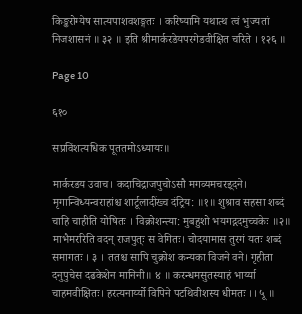किङ्करोग्येष सात्यपाशवशङ्गतः । करिष्यामि यथात्थ त्वं भुज्यतां निजशासनं ॥ ३२ ॥ इति श्रीमार्करडेयपरगेडवीक्षित चरिते । १२६ ॥

Page 10

६१०

सप्रविंशत्यधिक पूततमोऽध्यायः॥

मार्करडय उवाच। कदाचिद्राजपुचोऽसौ मगव्यमचरइ्दने। मृगान्विध्यन्वराहांश्च शार्टूलादींख्च दंट्रिय: ॥१॥ शुश्राव सहसा शब्दं चाहि चाहीति योषितः । विक्रोशन्त्या: मुबहुशो भयगद्गदमुच्चकेः ॥२॥ माभैमररिति वदन् राजपुत्ः स वेगितः। चोदयामास तुरगं यतः शब्दं समागतः । ३ । ततश्च सापि चुक्रोश कन्यका विजने वने। गृहीता दनुपुचेस दढकेशेन मानिनी॥ ४ ॥ करन्धमसुतस्याहं भार्य्या चाहमवीक्षितः। हरत्यनार्य्यो विपिने पटथिवीशस्य धीमतः ।। ५ू ॥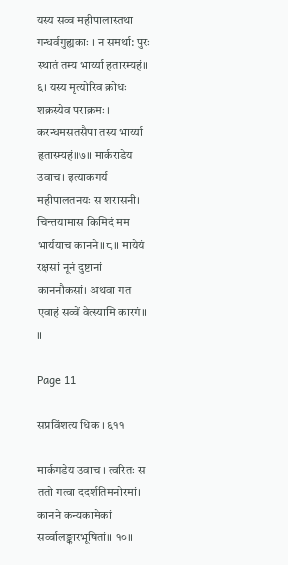यस्य सव्व महीपालास्तथा गन्धर्वगुह्यकाः । न समर्था: पुरः स्थातं तम्य भार्य्या हतारम्यहं॥ ६। यस्य मृत्योरिव क्रोधः शक्रस्येव पराक्रमः । करन्धमसतसैपा तस्य भार्य्या हृतास्म्यहं॥७॥ मार्कराडेय उवाच। इत्याकगर्य महीपालतनयः स शरासनी। चिन्तयामास किमिदं मम भार्ययाच कानने॥८॥ मायेयं रक्षसां नूनं दुष्टानां काननौकसां। अथवा गत एवाहं सव्वें वेत्स्यामि कारगं॥ ॥

Page 11

सप्रविंशत्य धिक । ६११

मार्कगडेय उवाच । त्वरितः स ततो गत्वा ददर्शतिमनोरमां। कानने कन्यकामेकां सर्व्वालङ्कारभूषितां॥ १०॥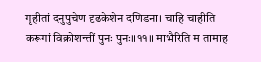गृहीतां दनुपुचेण दृढकेशेन दणिडना। चाहि चाहीति करूगां विक्रोशन्तीं पुनः पुनः॥११॥ माभैरिति म तामाह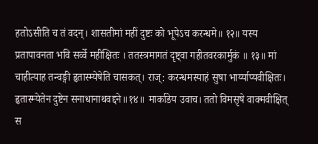हतोऽसीति च तं वदन्। शासतीमां महीं दुष्टः को भूपेऽच करन्धमे॥ १२॥ यस्य प्रतापावनता भवि सर्व्वे महीक्षितः । ततस्त्रमागतं दृष्ट्वा गहीतवरकार्मुकं ॥ १३॥ मां चाहीत्याह तन्वङ्गी हृतास्म्येषेति चासकत्। राज्: करन्धमस्याहं सुषा भार्य्याप्यवीक्षितः। हृतास्म्येतेन दुष्टेन सनाधानाथवद्दने॥१४॥ मार्काडेय उवाच। ततो विमसृषे वाक्मवीक्षित् स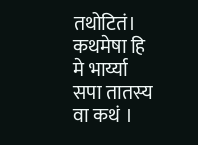तथोटितं। कथमेषा हि मे भार्य्या सपा तातस्य वा कथं ।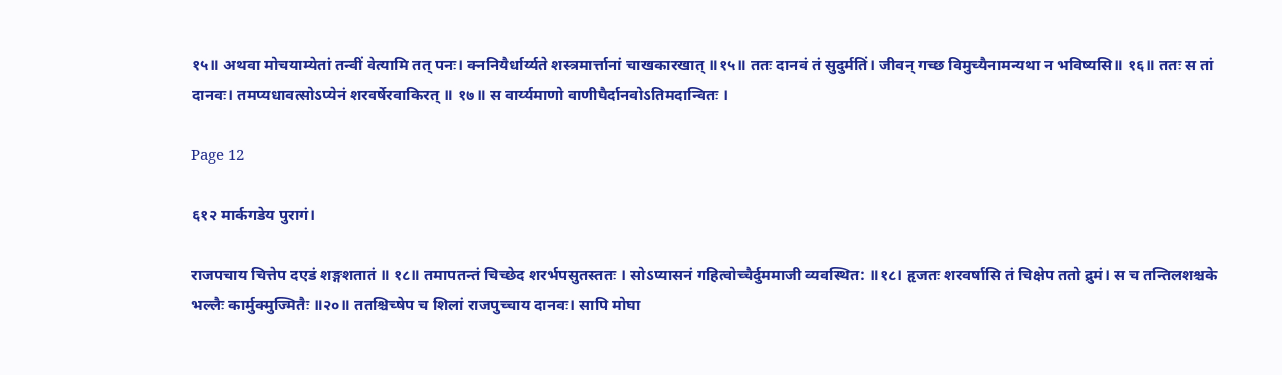१५॥ अथवा मोचयाम्येतां तन्वीं वेत्यामि तत् पनः। क्ननियैर्धार्य्यते शस्त्रमार्त्तानां चाखकारखात् ॥१५॥ ततः दानवं तं सुदुर्मतिं। जीवन् गच्छ विमुच्यैनामन्यथा न भविष्यसि॥ १६॥ ततः स तां दानवः। तमप्यधावत्सोऽप्येनं शरवर्षेरवाकिरत् ॥ १७॥ स वार्य्यमाणो वाणीघैर्दानवोऽतिमदान्वितः ।

Page 12

६१२ मार्कगडेय पुरागं।

राजपचाय चित्तेप दएडं शङ्गशतातं ॥ १८॥ तमापतन्तं चिच्छेद शरर्भपसुतस्ततः । सोऽप्यासनं गहित्वोच्चैर्दुममाजी व्यवस्थित: ॥१८। हृजतः शरवर्षासि तं चिक्षेप ततो द्रुमं। स च तन्तिलशश्चके भल्लैः कार्मुक्मुज्मितैः ॥२०॥ ततश्चिच्षेप च शिलां राजपुच्चाय दानवः। सापि मोघा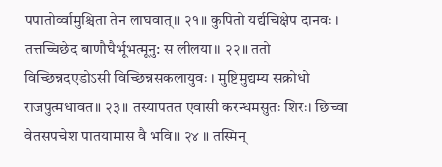पपातोर्व्वामुश्चिता तेन लाघवात्॥ २१॥ कुपितो यर्द्यचिक्षेप दानवः । तत्तच्चिछेद बाणौघैर्भूभत्मूनु: स लीलया।। २२॥ ततो विच्छिन्नदएडोऽसी विच्छिन्नसकलायुवः । मुष्टिमुद्यम्य सक्रोधो राजपुत्मधावत॥ २३॥ तस्यापतत एवासी करन्धमसुतः शिरः। छिच्वा वेतसपचेश पातयामास वै भवि॥ २४ ॥ तस्मिन्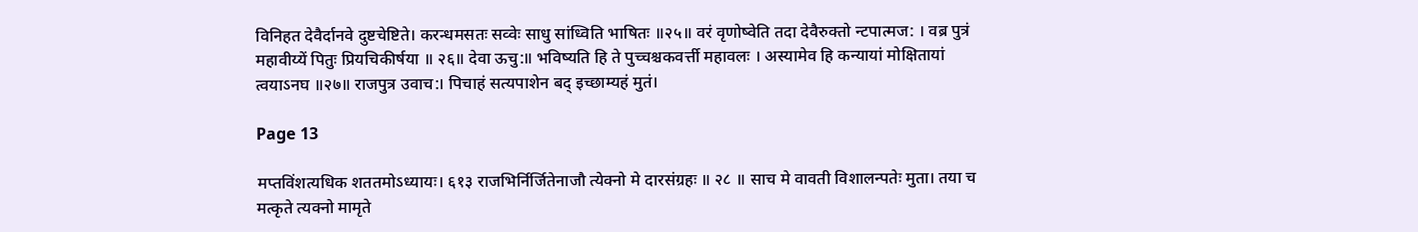विनिहत देवैर्दानवे दुष्टचेष्टिते। करन्धमसतः सव्वेः साधु सांध्विति भाषितः ॥२५॥ वरं वृणोष्वेति तदा देवैरुक्तो न्टपात्मज: । वब्र पुत्रं महावीय्यें पितुः प्रियचिकीर्षया ॥ २६॥ देवा ऊचु:॥ भविष्यति हि ते पुच्चश्चकवर्त्ती महावलः । अस्यामेव हि कन्यायां मोक्षितायां त्वयाऽनघ ॥२७॥ राजपुत्र उवाच:। पिचाहं सत्यपाशेन बद् इच्छाम्यहं मुतं।

Page 13

मप्तविंशत्यधिक शततमोऽध्यायः। ६१३ राजभिर्निर्जितेनाजौ त्येक्नो मे दारसंग्रहः ॥ २८ ॥ साच मे वावती विशालन्पतेः मुता। तया च मत्कृते त्यक्नो मामृते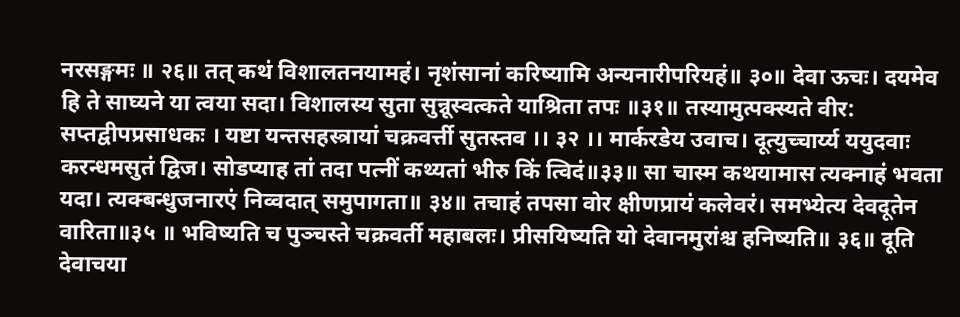नरसङ्गमः ॥ २६॥ तत् कथं विशालतनयामहं। नृशंसानां करिष्यामि अन्यनारीपरियहं॥ ३०॥ देवा ऊचः। दयमेव हि ते साघ्यने या त्वया सदा। विशालस्य सुता सुन्नूस्वत्कते याश्रिता तपः ॥३१॥ तस्यामुत्पक्स्यते वीर: सप्तद्वीपप्रसाधकः । यष्टा यन्तसहस्त्रायां चक्रवर्त्ती सुतस्तव ।। ३२ ।। मार्करडेय उवाच। दूत्युच्चार्य्य ययुदवाः करन्धमसुतं द्विज। सोडप्याह तां तदा पत्नीं कथ्यतां भीरु किं त्विदं॥३३॥ सा चास्म कथयामास त्यक्नाहं भवता यदा। त्यक्बन्धुजनारएं निव्वदात् समुपागता॥ ३४॥ तचाहं तपसा वोर क्षीणप्रायं कलेवरं। समभ्येत्य देवदूतेन वारिता॥३५ ॥ भविष्यति च पुञ्चस्ते चक्रवर्ती महाबलः। प्रीसयिष्यति यो देवानमुरांश्च हनिष्यति॥ ३६॥ दूति देवाचया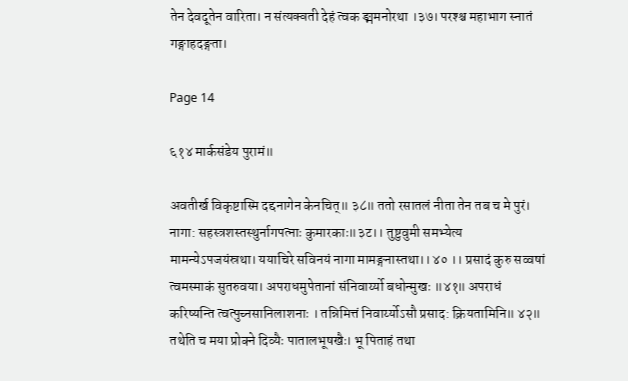तेन देवदूतेन वारिता। न संत्यक्वती देहं त्वक ङ्ममनोरथा ।३७। परश्श्च महाभाग स्नातं गङ्गाहदङ्गता।

Page 14

६१४ मार्कसंडेय पुरामं॥

अवतीर्ख विकृष्टास्मि दद्दनागेन केनचित्॥ ३८॥ ततो रसातलं नीता तेन तब च मे पुरं। नागा: सहस्त्रशस्तस्थुर्नागपत्नाः कुमारकाः॥३ट।। तुष्टुवुमी समभ्येत्य मामन्येऽपजयंस्रथा। ययाचिरे सविनयं नागा मामङ्गनास्तथा।। ४० ।। प्रसादं कुरु सव्वषां त्वमस्माकं सुतरुवया। अपराधमुपेतानां संनिवार्य्यो बधोन्मुखः ॥४१॥ अपराधं करिष्यन्ति त्वत्पुच्नसानिलाशनाः । तन्निमित्तं निवार्य्योऽसौ प्रसाद: क्रियतामिनि॥ ४२॥ तथेति च मया प्रोक्ने दिव्यैः पातालभूषखैः। भू पिताहं तथा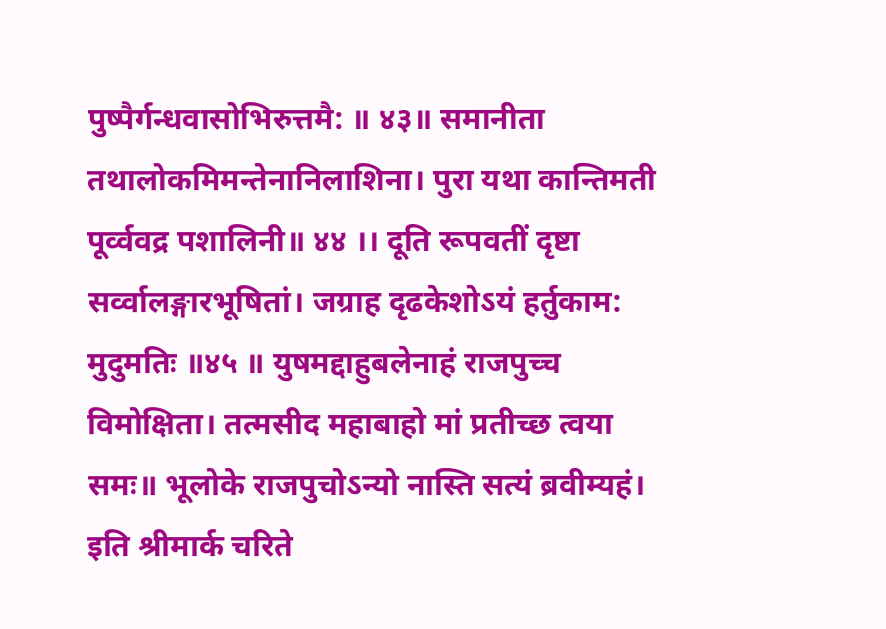पुष्पैर्गन्धवासोभिरुत्तमै: ॥ ४३॥ समानीता तथालोकमिमन्तेनानिलाशिना। पुरा यथा कान्तिमती पूर्व्ववद्र पशालिनी॥ ४४ ।। दूति रूपवतीं दृष्टा सर्व्वालङ्गारभूषितां। जग्राह दृढकेशोऽयं हर्तुकाम: मुदुमतिः ॥४५ ॥ युषमद्दाहुबलेनाहं राजपुच्च विमोक्षिता। तत्मसीद महाबाहो मां प्रतीच्छ त्वया समः॥ भूलोके राजपुचोऽन्यो नास्ति सत्यं ब्रवीम्यहं। इति श्रीमार्क चरिते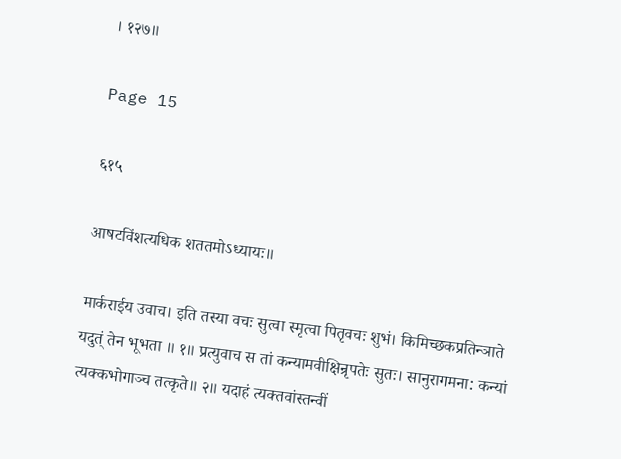। १२७॥

Page 15

६१५

आषटविंशत्यधिक शततमोऽध्यायः॥

मार्कराईय उवाच। इति तस्या वचः सुत्वा स्मृत्वा पितृवचः शुभं। किमिच्छकप्रतिन्ञाते यदुत्ं तेन भूभता ॥ १॥ प्रत्युवाच स तां कन्यामवीक्षिन्रृपतेः सुतः। सानुरागमना: कन्यां त्यक्कभोगाञ्च तत्कृते॥ २॥ यदाहं त्यक्तवांस्तन्वीं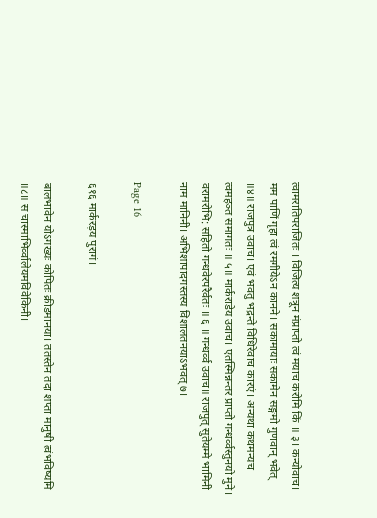त्वामरातिपराजितः । विजित्य शत्रून मंप्राप्तो त्वं मयाच करोमि किं ॥ ३। कन्योवाच। मम पाणिं गृहा त्वं रमगीयेऽन कानने। सकामायाः सकामेन सङ्गमो गुणवान् भवेत् ॥४॥ राजपुत्र उवाच। एवं भवतु भद्रन्ते विधिरेवाच कारएं। अन्यथा कथमन्यच त्वमहञ्त समागतः ॥ ५॥ मार्कराडेय उवाच। एतस्मिन्नन्तर प्राप्तो गन्धर्व्वस्तुनयो मुने। वरामरोभि: सहितो गन्धवेरपरैर्वतः ॥ ६ ॥ गन्धर्व्व उवाच॥ राजपुत् सुतेयम्मे भामिनी नाम मानिनी। अभिशापादगस्तस्य विशालतनयाऽभवत् ७।

Page 16

६१६ मार्करड़य पुरागं।

बालभावेन योऽगख्यः कोपितः क्रीडमानया। ततस्तेन तदा शप्ता मानुषी त्वंभविष्यमि ॥८॥ स चास्माभिर्व्वालेयमविवेकिनी।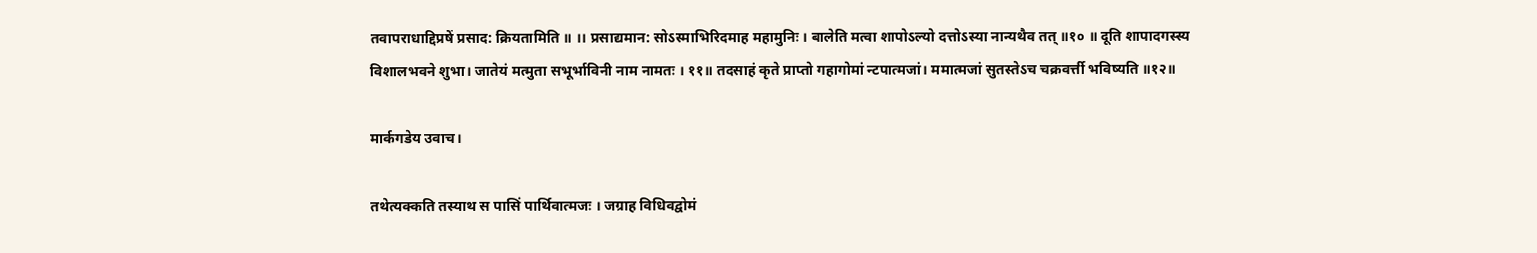तवापराधाद्दिप्रषें प्रसाद: क्रियतामिति ॥ ।। प्रसाद्यमान: सोऽस्माभिरिदमाह महामुनिः । बालेति मत्वा शापोऽल्यो दत्तोऽस्या नान्यथैव तत् ॥१० ॥ दूति शापादगस्स्य विशालभवने शुभा। जातेयं मत्मुता सभूर्भाविनी नाम नामतः । ११॥ तदसाहं कृते प्राप्तो गहागोमां न्टपात्मजां। ममात्मजां सुतस्तेऽच चक्रवर्त्ती भविष्यति ॥१२॥

मार्कगडेय उवाच।

तथेत्यक्कति तस्याथ स पासिं पार्थिवात्मजः । जग्राह विधिवद्वोमं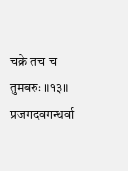चक्रे तच च तुमबरुः ॥१३॥ प्रजगदवगन्धर्वा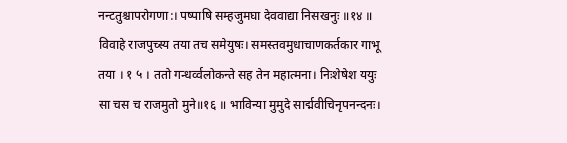नन्टतुश्चापरोगणा:। पष्पाषि सम्हजुमघा देववाद्या निसखनुः ॥१४ ॥ विवाहे राजपुच्स्य तया तच समेयुषः। समस्तवमुधाचाणकर्तकार गाभू तया । १ ५ । ततो गन्धर्व्वलोकन्ते सह तेन महात्मना। निःशेषेश ययुः सा चस च राजमुतो मुने॥१६ ॥ भाविन्या मुमुदे सार्द्मवीचिनृपनन्दनः।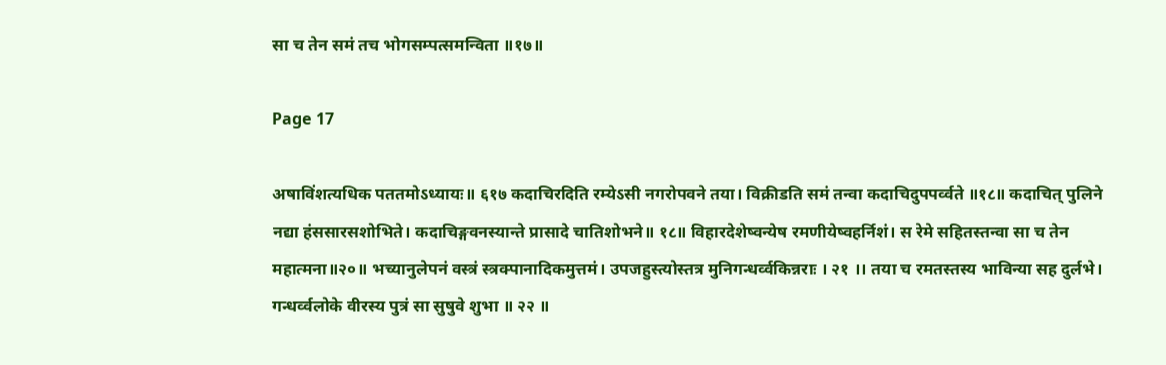सा च तेन समं तच भोगसम्पत्समन्विता ॥१७॥

Page 17

अषाविंशत्यधिक पततमोऽध्यायः॥ ६१७ कदाचिरदिति रम्येऽसी नगरोपवने तया। विक्रीडति समं तन्वा कदाचिदुपपर्व्वते ॥१८॥ कदाचित् पुलिने नद्या हंससारसशोभिते। कदाचिङ्गवनस्यान्ते प्रासादे चातिशोभने॥ १८॥ विहारदेशेष्वन्येष रमणीयेष्वहर्निशं। स रेमे सहितस्तन्वा सा च तेन महात्मना॥२०॥ भच्यानुलेपनं वस्त्रं स्त्रक्पानादिकमुत्तमं। उपजहुस्त्योस्तत्र मुनिगन्धर्व्वकिन्नराः । २१ ।। तया च रमतस्तस्य भाविन्या सह दुर्लभे। गन्धर्व्वलोके वीरस्य पुत्रं सा सुषुवे शुभा ॥ २२ ॥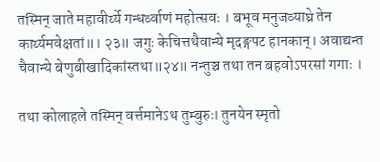तस्मिन् जाते महावीर्य्ये गन्धर्व्वाणं महोत्सवः । बभूव मनुजव्याघ्रे तेन कार्य्यमवेक्षतां॥। २३॥ जगुः केचित्तथैवान्ये मृदङ्गपट हानकान्। अवाद्यन्त चैवान्ये बेणुबीखादिकांस्तथा॥२४॥ नन्तुञ्च तथा तन बहवोऽपरसां गगाः ।

तथा कोलाहले तस्मिन् वर्त्तमानेऽथ तुम्बुरुः। तुनयेन स्मृतो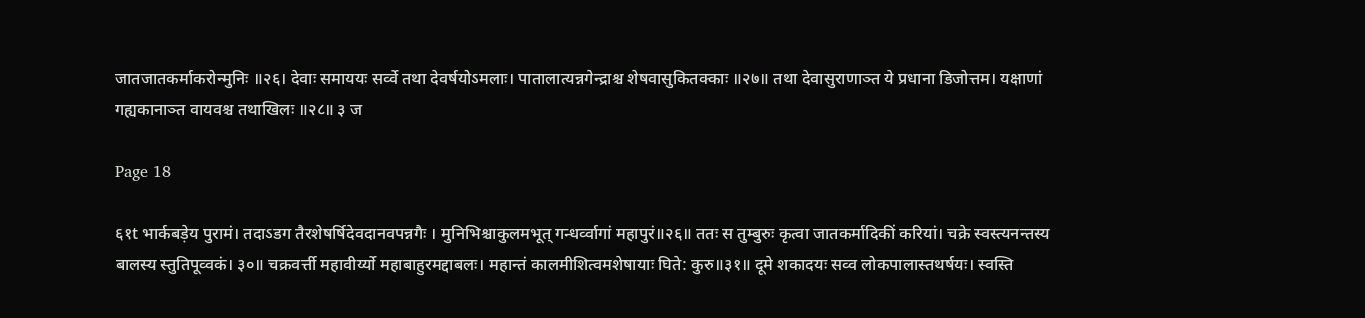जातजातकर्माकरोन्मुनिः ॥२६। देवाः समाययः सर्व्वे तथा देवर्षयोऽमलाः। पातालात्यन्नगेन्द्राश्च शेषवासुकितक्काः ॥२७॥ तथा देवासुराणाञ्त ये प्रधाना डिजोत्तम। यक्षाणां गह्यकानाञ्त वायवश्च तथाखिलः ॥२८॥ ३ ज

Page 18

६१t भार्कबड़ेय पुरामं। तदाऽडग तैरशेषर्षिदेवदानवपन्नगैः । मुनिभिश्चाकुलमभूत् गन्धर्व्वागां महापुरं॥२६॥ ततः स तुम्बुरुः कृत्वा जातकर्मादिकीं करियां। चक्रे स्वस्त्यनन्तस्य बालस्य स्तुतिपूव्वकं। ३०॥ चक्रवर्त्ती महावीर्य्यो महाबाहुरमद्दाबलः। महान्तं कालमीशित्वमशेषायाः घिते: कुरु॥३१॥ दूमे शकादयः सव्व लोकपालास्तथर्षयः। स्वस्ति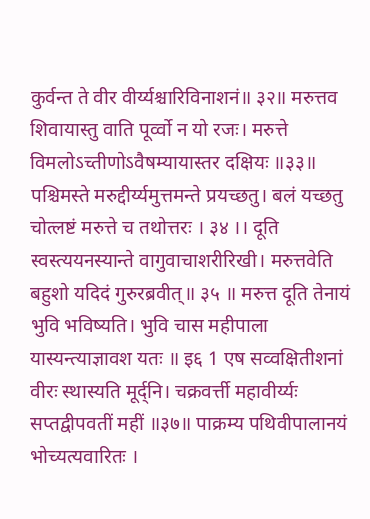कुर्वन्त ते वीर वीर्य्यश्चारिविनाशनं॥ ३२॥ मरुत्तव शिवायास्तु वाति पूर्व्वो न यो रजः। मरुत्ते विमलोऽच्तीणोऽवैषम्यायास्तर दक्षियः ॥३३॥ पश्चिमस्ते मरुद्दीर्य्यमुत्तमन्ते प्रयच्छतु। बलं यच्छतु चोत्लष्टं मरुत्ते च तथोत्तरः । ३४ ।। दूति स्वस्त्ययनस्यान्ते वागुवाचाशरीरिखी। मरुत्तवेति बहुशो यदिदं गुरुरब्रवीत्॥ ३५ ॥ मरुत्त दूति तेनायं भुवि भविष्यति। भुवि चास महीपाला यास्यन्त्याज्ञावश यतः ॥ इ६ 1 एष सव्वक्षितीशनां वीरः स्थास्यति मूर्द्नि। चक्रवर्त्ती महावीर्य्यः सप्तद्वीपवतीं महीं ॥३७॥ पाक्रम्य पथिवीपालानयं भोच्यत्यवारितः ।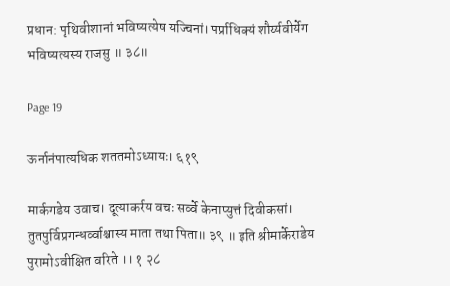प्रधान: पृथिवीशानां भविष्यत्येष यज्चिनां। पर्प्राधिक्यं शौर्य्यवीर्येग भविष्यत्यस्य राजसु ॥ ३८॥

Page 19

ऊर्नानंपात्यधिक शततमोऽध्यायः। ६१९

मार्कगडेय उवाच। दूत्याकर्रय वचः सर्व्वे केनाप्युत्तं दिवीकसां। तुतपुर्विप्रगन्धर्व्वाश्चास्य माता तथा पिता॥ ३९ ॥ इति श्रीमार्केराडेय पुरामोऽवीक्षित वरिते ।। १ २८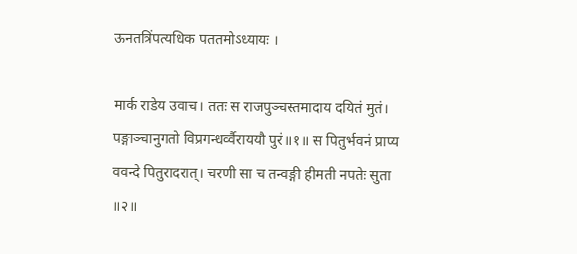ऊनतत्रिंपत्यधिक पततमोऽध्यायः ।

मार्क राडेय उवाच। ततः स राजपुञ्चस्तमादाय दयितं मुतं। पङ्गाञ्चानुगतो विप्रगन्धर्व्वैराययौ पुरं॥१॥ स पितुर्भवनं प्राप्य ववन्दे पितुरादरात्। चरणी सा च तन्वङ्गी हीमती नपतेः सुता ॥२॥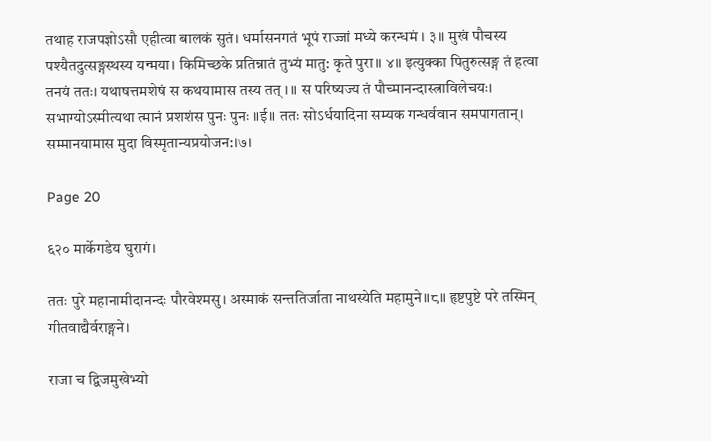तथाह राजपज्ञोऽसौ एहीत्वा बालकं सुतं। धर्मासनगतं भूपं राज्जां मध्ये करन्धमं । ३॥ मुखं पौचस्य पश्यैतदुत्सङ्गस्थस्य यन्मया। किमिच्छके प्रतिन्नातं तुभ्यं मातु: कृते पुरा॥ ४॥ इत्युक्का पितुरुत्सङ्ग तं हत्वा तनयं ततः। यथाषत्तमशेषं स कथयामास तस्य तत् । ॥ स परिष्यज्य तं पौच्मानन्दास्त्राविलेचयः। सभाग्योऽस्मीत्यथा त्मानं प्रशशंस पुनः पुनः ॥ई॥ ततः सोऽर्धयादिना सम्यक गन्धर्ववान समपागतान्। सम्मानयामास मुदा विस्मृतान्यप्रयोजन:।७।

Page 20

६२० मार्केगडेय घुरागं।

ततः पुरे महानामीदानन्दः पौरवेश्मसु। अस्माकं सन्ततिर्जाता नाथस्येति महामुने॥८॥ हृष्टपुष्टे परे तस्मिन् गीतवाद्यैर्वराङ्गने।

राजा च द्विजमुखेभ्यो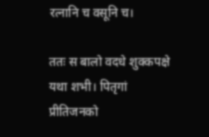रत्नानि च वसूनि च।

ततः स बालो वदधे शुक्कपक्षे यथा शभी। पितृगां प्रीतिजनको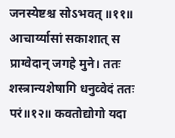जनस्येष्टश्च सोऽभवत् ॥११॥ आचार्य्यासां सकाशात् स प्राग्वेदान् जगहे मुने। ततः शस्त्रान्यशेषागि धनुव्वेदं ततः परं॥१२॥ कवतोद्योगो यदा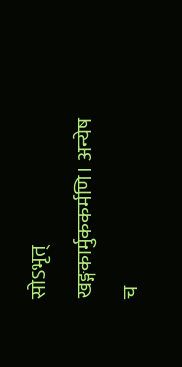सोऽभृत् खङ्गकार्मुककर्मणि। अन्येष च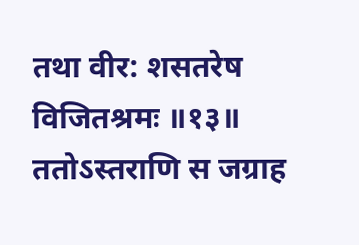तथा वीर: शसतरेष विजितश्रमः ॥१३॥ ततोऽस्तराणि स जग्राह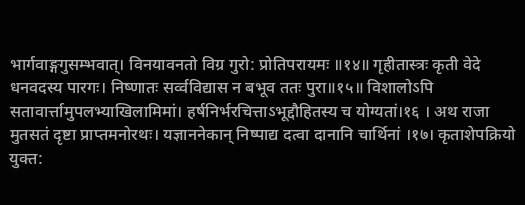भार्गवाङ्गगुसम्भवात्। विनयावनतो विग्र गुरो: प्रोतिपरायमः ॥१४॥ गृहीतास्त्रः कृती वेदे धनवदस्य पारगः। निष्णातः सर्व्वविद्यास न बभूव ततः पुरा॥१५॥ विशालोऽपि सतावार्त्तामुपलभ्याखिलामिमां। हर्षनिर्भरचित्ताऽभूद्दौहितस्य च योग्यतां।१६ । अथ राजा मुतसतं दृष्टा प्राप्तमनोरथः। यज्ञाननेकान् निष्पाद्य दत्वा दानानि चार्थिनां ।१७। कृताशेपक्रियो युक्त: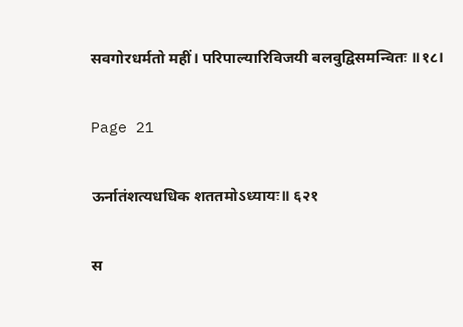सवगोरधर्मतो महीं। परिपाल्यारिविजयी बलवुद्विसमन्वितः ॥१८।

Page 21

ऊर्नातंशत्यधधिक शततमोऽध्यायः॥ ६२१

स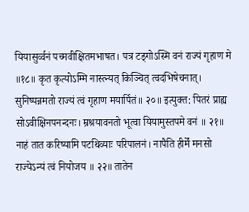यियासुर्व्वनं पच्मवीक्षितमभाषत। पत्र टड्गोऽस्मि वनं राज्यं गृहाण मे ॥१८॥ कृत कृत्योऽम्मि नास्त्न्यत् किञ्चित् त्वदभिषेचनात्। सुनिष्पन्नमतो राज्यं त्वं गृहाण मयार्पितं॥ २०॥ इत्युक्त: पितरं प्राह्य सोऽवीक्षिनपनन्दनः। म्रश्रयावनतो भूत्वा यियामुस्तपमे वनं ॥ २१॥ नाहं तात करिष्यामि पटथिव्याः परिपालनं। नापैति हीर्में मनसो राज्येऽन्यं त्वं नियोजय ॥ २२॥ तातेन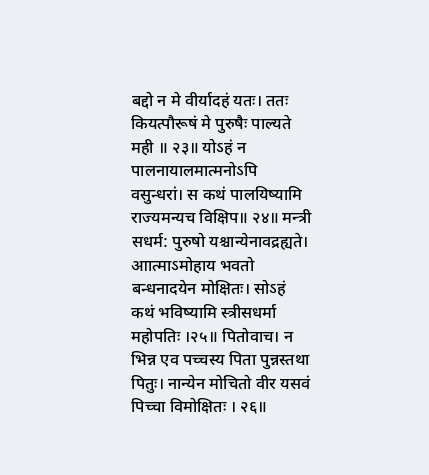बद्दो न मे वीर्यादहं यतः। ततः कियत्पौरूषं मे पुरुषैः पाल्यते मही ॥ २३॥ योऽहं न पालनायालमात्मनोऽपि वसुन्धरां। स कथं पालयिष्यामि राज्यमन्यच विक्षिप॥ २४॥ मन्त्री सधर्म: पुरुषो यश्चान्येनावद्रह्यते। आात्माऽमोहाय भवतो बन्धनादयेन मोक्षितः। सोऽहं कथं भविष्यामि स्त्रीसधर्मा महोपतिः ।२५॥ पितोवाच। न भिन्न एव पच्चस्य पिता पुन्नस्तथा पितुः। नान्येन मोचितो वीर यसवं पिच्चा विमोक्षितः । २६॥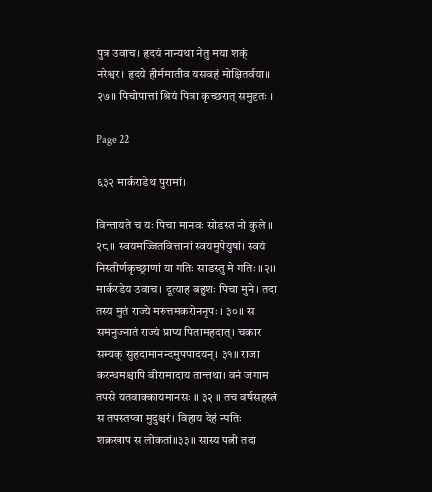पुत्र उवाच। हृदयं नान्यथा नेतु मया शक्ं नरेश्वर। हृदये हीर्ममातीव यसवहं मोक्षितर्वया॥ २७॥ पिचोपात्तां श्रियं पित्रा कृच्छरात् समुदृतः ।

Page 22

६३२ मार्कराडेथ पुरामां।

विन्तायते च यः पिचा मानवः सोडस्त नो कुले ॥ २८॥ स्वयमज्जितवित्तानां स्वयमुपेयुषां। स्वयं निस्तीर्णकृच्छ्राणां या गतिः साडस्तु मे गतिः ॥२।। मार्करडेय उवाच। दूत्याह बहुशः पिचा मुने। तदा तस्य मुतं राज्ये मरुत्तमकरोननृपः । ३०॥ स समनुज्नातं राज्यं प्राप्य पितामहदात्। चकार सम्यक् सुहदामानन्दमुपपादयन्। ३१॥ राजा करन्धमश्चापि वीरामादाय तान्तथा। वनं जगाम तपसे यतवाक्कायमानसः ॥ ३२ ॥ तच वर्षसहस्त्रं स तपस्तप्वा मुदुश्चरं। विहाय देहं न्पतिः शक्रखाप स लोकतां॥३३॥ सास्य पत्नी तदा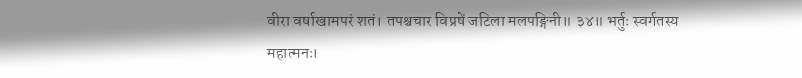वीरा वर्षाखामपरं शतं। तपश्चचार विप्रषें जटिला मलपङ्गिनी॥ ३४॥ भर्तुः स्वर्गतस्य महात्मनः।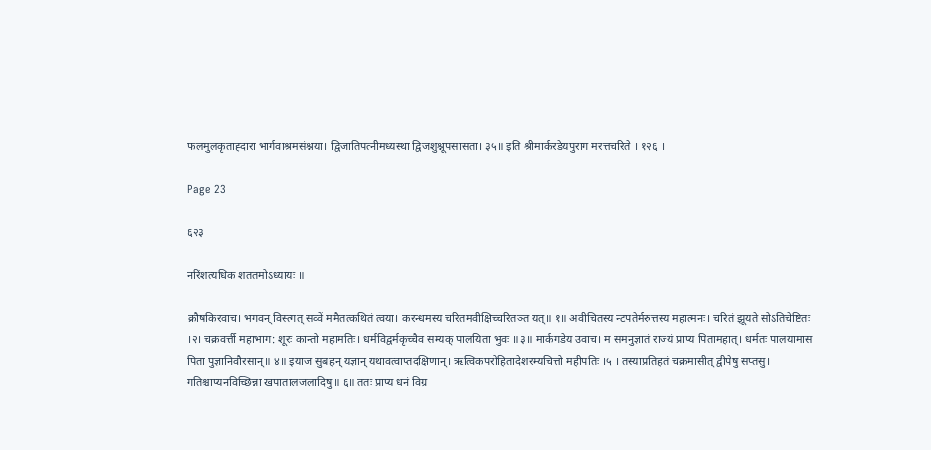फलमुलकृताह्दारा भार्गवाश्रमसंश्नया। द्विजातिपत्नीमध्यस्था द्विजशुश्नूपसासता। ३५॥ इति श्रीमार्करडेयपुराग मरत्तचरिते । १२६ ।

Page 23

६२३

नरिंशत्यधिक शततमोऽध्यायः ॥

क्रौषकिरवाच। भगवन् विस्त्गत् सव्वें ममैतत्कथितं त्वया। करन्धमस्य चरितमवीक्षिच्चरितञ्त यत्॥ १॥ अवीचितस्य न्टपतेर्मरुत्तस्य महात्मनः। चरितं झूयते सोऽतिचेष्टितः ।२। चक्रवर्त्ती महाभाग: शूरः कान्तो महामतिः। धर्मविद्वर्मकृच्चैव सम्यक् पालयिता भुवः ॥३॥ मार्कगडेय उवाच। म समनुज्ञातं राज्यं प्राप्य पितामहात्। धर्मतः पालयामास पिता पुज्ञानिवौरसान्॥ ४॥ इयाज सुबहन् यज्ञान् यथावत्वाप्तदक्षिणान्। ऋत्विकपरोहितादेशरम्यचित्तो महीपतिः ।५ । तस्याप्रतिहतं चक्रमासीत् द्वीपेषु सप्तसु। गतिश्चाप्यनविच्छिन्ना खपातालजलादिषु॥ ६॥ ततः प्राप्य धनं विग्र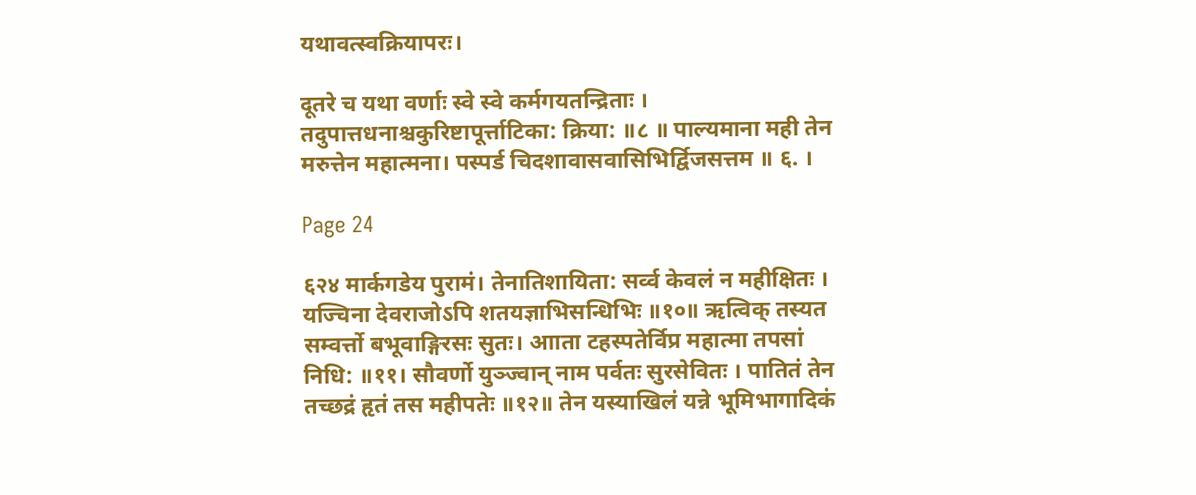यथावत्स्वक्रियापरः।

दूतरे च यथा वर्णाः स्वे स्वे कर्मगयतन्द्रिताः । तदुपात्तधनाश्चकुरिष्टापूर्त्ताटिका: क्रिया: ॥८ ॥ पाल्यमाना मही तेन मरुत्तेन महात्मना। पस्पर्ड चिदशावासवासिभिर्द्विजसत्तम ॥ ६. ।

Page 24

६२४ मार्कगडेय पुरामं। तेनातिशायिता: सर्व्व केवलं न महीक्षितः । यज्चिना देवराजोऽपि शतयज्ञाभिसन्धिभिः ॥१०॥ ऋत्विक् तस्यत सम्वर्त्तो बभूवाङ्गिरसः सुतः। आाता टहस्पतेर्विप्र महात्मा तपसां निधि: ॥११। सौवर्णो युञ्ज्वान् नाम पर्वतः सुरसेवितः । पातितं तेन तच्छद्रं हृतं तस महीपतेः ॥१२॥ तेन यस्याखिलं यन्ने भूमिभागादिकं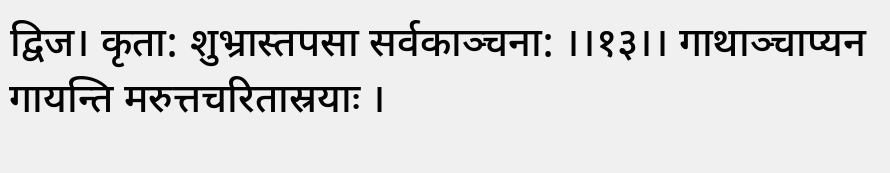द्विज। कृता: शुभ्रास्तपसा सर्वकाञ्चना: ।।१३।। गाथाञ्चाप्यन गायन्ति मरुत्तचरितास्रयाः ।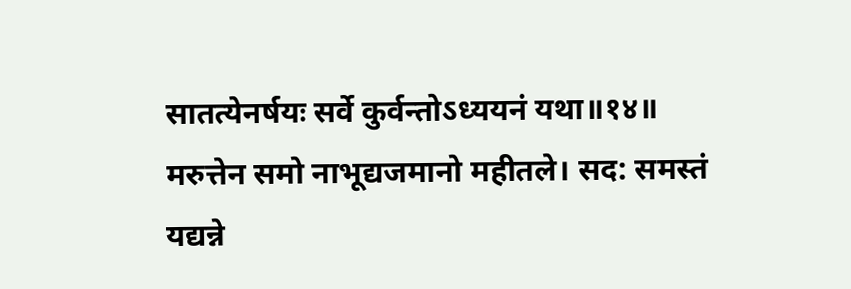सातत्येनर्षयः सर्वे कुर्वन्तोऽध्ययनं यथा॥१४॥ मरुत्तेन समो नाभूद्यजमानो महीतले। सद: समस्तं यद्यन्ने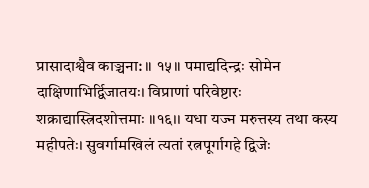प्रासादाश्वैव काञ्चना: ॥ १५॥ पमाद्यदिन्द्रः सोमेन दाक्षिणाभिर्द्विजातयः। विप्राणां परिवेष्टारः शक्राद्यास्त्रिदशोत्तमाः ॥१६।। यधा यज्न मरुत्तस्य तथा कस्य महीपतेः। सुवर्गामखिलं त्यतां रत्नपूर्गागहे द्विजेः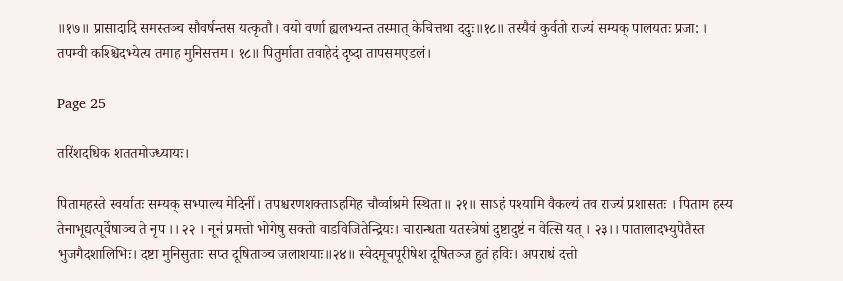॥१७॥ प्रासादादि समस्तञ्च सौवर्षन्तस यत्कृतौ। वयो वर्णा ह्यलभ्यन्त तस्मात् केचित्तथा ददुः॥१८॥ तस्यैवं कुर्वतो राज्यं सम्यक् पालयतः प्रजा: । तपम्वी कश्श्चिदभ्येत्य तमाह मुनिसत्तम। १८॥ पितुर्माता तवाहेदं दृष्दा तापसमएडलं।

Page 25

तरिंशदधिक शततमोज्ध्यायः।

पितामहस्ते स्वर्यातः सम्यक् सभ्पाल्य मेदिनीं। तपश्चरणशक्ताऽहमिह चौर्व्वाश्रमे स्थिता॥ २१॥ साऽहं पश्यामि वैकल्यं तव राज्यं प्रशासतः । पिताम हस्य तेनाभूद्यत्पूर्वेषाञ्च ते नृप ।। २२ । नूनं प्रमत्तो भोगेषु सक्तो वाडविजितेन्द्रियः। चारान्धता यतस्त्रेषां दुष्टादुष्टं न वेत्सि यत् । २३।। पातालादभ्युपेतैस्त भुजगैदशालिभिः। दष्टा मुनिसुताः सप्त दूषिताञ्च जलाशयाः॥२४॥ स्वेदमूचपूरीषेश दूषितञ्ज हुतं हविः। अपराधं दत्तो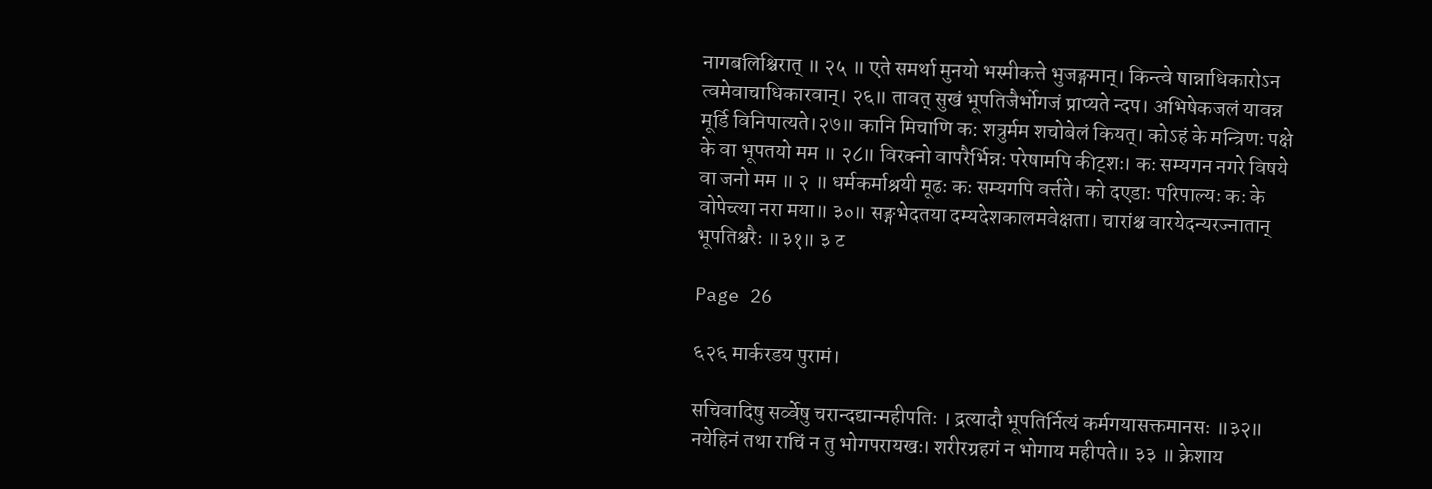नागबलिश्चिरात् ॥ २५ ॥ एते समर्था मुनयो भस्मीकत्ते भुजङ्गमान्। किन्त्वे षान्नाधिकारोऽन त्वमेवाचाधिकारवान्। २६॥ तावत् सुखं भूपतिजैर्भोगजं प्राप्यते न्दप। अभिषेकजलं यावन्न मूर्डि विनिपात्यते।२७॥ कानि मिचाणि क: शत्रुर्मम शचोबेलं कियत्। कोऽहं के मन्त्रिणः पक्षे के वा भूपतयो मम ॥ २८॥ विरक्नो वापरैर्भिन्नः परेषामपि कीट्शः। कः सम्यगन नगरे विषये वा जनो मम ॥ २ ॥ धर्मकर्माश्रयी मूढः कः सम्यगपि वर्त्तते। को दएडाः परिपाल्यः कः के वोपेच्त्या नरा मया॥ ३०॥ सङ्गभेदतया दम्यदेशकालमवेक्षता। चारांश्च वारयेदन्यरज्नातान् भूपतिश्चरैः ॥३१॥ ३ ट

Page 26

६२६ मार्करडय पुरामं।

सचिवादिषु सर्व्वेषु चरान्दद्यान्महीपतिः । द्रत्यादौ भूपतिर्नित्यं कर्मगयासक्तमानसः ॥३२॥ नयेहिनं तथा राचिं न तु भोगपरायखः। शरीरग्रहगं न भोगाय महीपते॥ ३३ ॥ क्रेशाय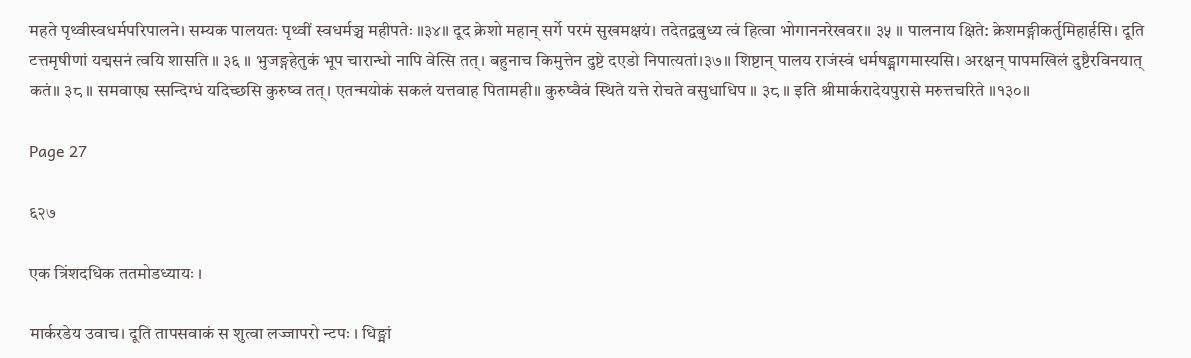महते पृथ्वीस्वधर्मपरिपालने। सम्यक पालयतः पृथ्वीं स्वधर्मञ्च महीपतेः ॥३४॥ दूद क्रेशो महान् सर्गे परमं सुखमक्षयं। तदेतद्वबुध्य त्वं हित्वा भोगाननरेखवर॥ ३५ ॥ पालनाय क्षिते: क्रेशमङ्गीकर्तुमिहार्हसि। दूति टत्तमृषीणां यद्मसनं त्वयि शासति ॥ ३६ ॥ भुजङ्गहेतुकं भूप चारान्धो नापि वेत्सि तत्। बहुनाच किमुत्तेन दुष्टे दएडो निपात्यतां।३७॥ शिष्टान् पालय राजंस्वं धर्मषड्भागमास्यसि। अरक्षन् पापमखिलं दुष्टैरविनयात् कतं॥ ३८ ॥ समवाए्य स्सन्दिग्धं यदिच्छसि कुरुष्व तत्। एतन्मयोकं सकलं यत्तवाह पितामही॥ कुरुष्वैवं स्थिते यत्ते रोचते वसुधाधिप ॥ ३८ ॥ इति श्रीमार्करादेयपुरासे मरुत्तचरिते ॥१३०॥

Page 27

६२७

एक त्रिंशदधिक ततमोडध्यायः ।

मार्करडेय उवाच। दूति तापसवाकं स शुत्वा लज्जापरो न्टपः । धिङ्मां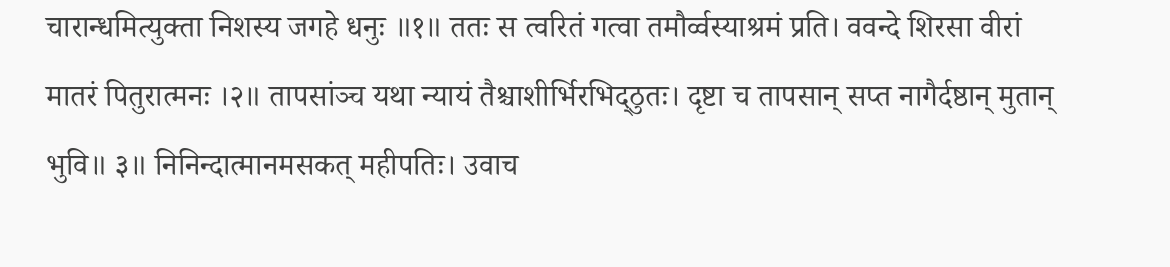चारान्धमित्युक्ता निशस्य जगहे धनुः ॥१॥ ततः स त्वरितं गत्वा तमौर्व्वस्याश्रमं प्रति। ववन्दे शिरसा वीरां मातरं पितुरात्मनः ।२॥ तापसांञ्च यथा न्यायं तैश्चाशीर्भिरभिद्ठुतः। दृष्टा च तापसान् सप्त नागैर्दष्ठान् मुतान् भुवि॥ ३॥ निनिन्दात्मानमसकत् महीपतिः। उवाच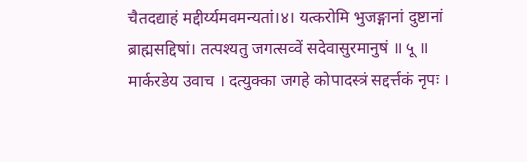चैतदद्याहं मद्दीर्य्यमवमन्यतां।४। यत्करोमि भुजङ्गानां दुष्टानां ब्राह्मसद्दिषां। तत्पश्यतु जगत्सव्वें सदेवासुरमानुषं ॥ ५ू ॥ मार्करडेय उवाच । दत्युक्का जगहे कोपादस्त्रं सद्दर्त्तकं नृपः ।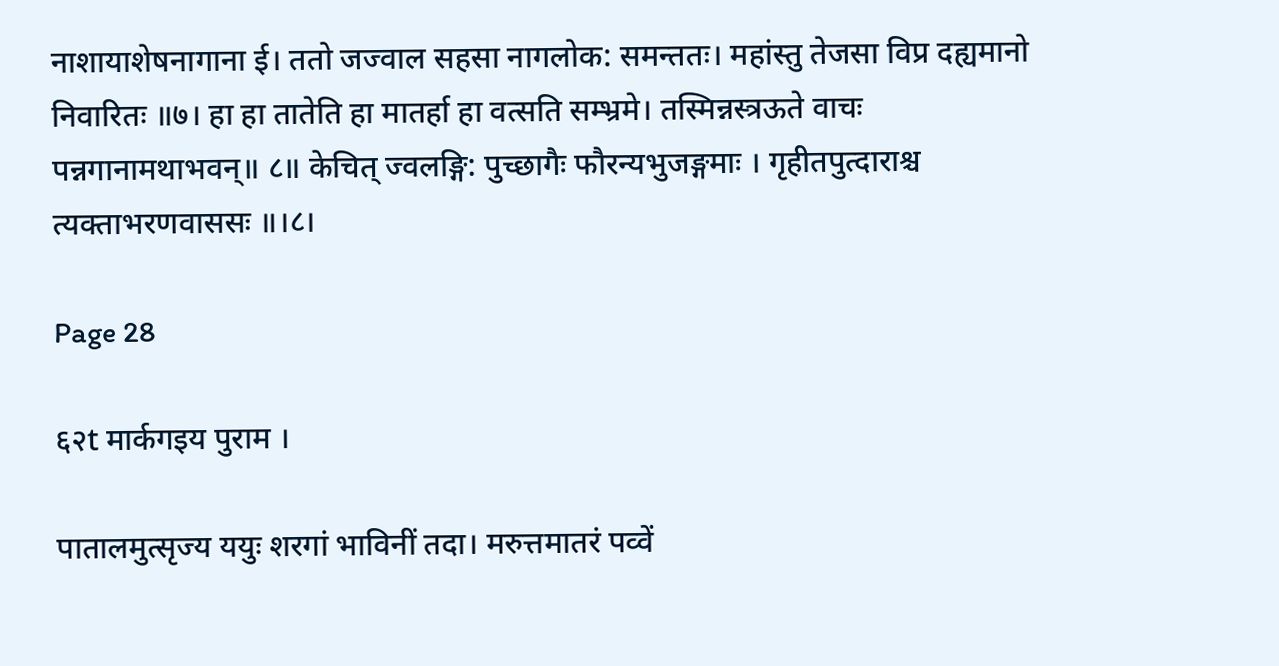नाशायाशेषनागाना ई। ततो जज्वाल सहसा नागलोक: समन्ततः। महांस्तु तेजसा विप्र दह्यमानो निवारितः ॥७। हा हा तातेति हा मातर्हा हा वत्सति सम्भ्रमे। तस्मिन्नस्त्रऊते वाचः पन्नगानामथाभवन्॥ ८॥ केचित् ज्वलङ्गि: पुच्छागैः फौरन्यभुजङ्गमाः । गृहीतपुत्दाराश्च त्यक्ताभरणवाससः ॥।८।

Page 28

६२t मार्कगइय पुराम ।

पातालमुत्सृज्य ययुः शरगां भाविनीं तदा। मरुत्तमातरं पव्वें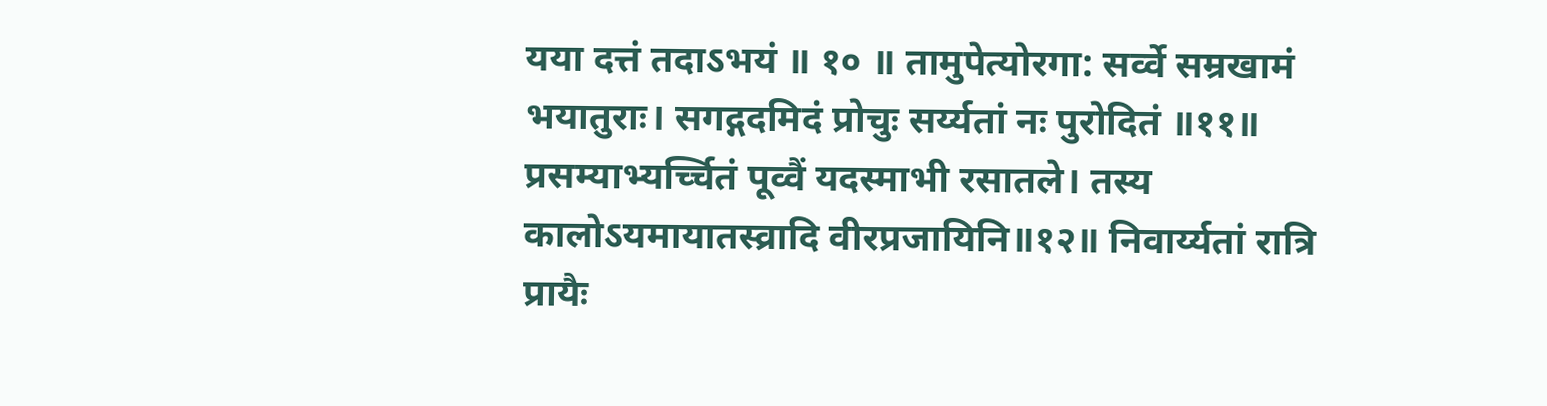यया दत्तं तदाऽभयं ॥ १० ॥ तामुपेत्योरगा: सर्व्वे सम्रखामं भयातुराः। सगद्गदमिदं प्रोचुः सर्य्यतां नः पुरोदितं ॥११॥ प्रसम्याभ्यर्च्चितं पूव्वैं यदस्माभी रसातले। तस्य कालोऽयमायातस्व्रादि वीरप्रजायिनि॥१२॥ निवार्य्यतां रात्रि प्रायैः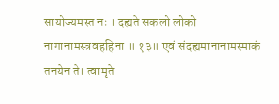सायोज्यमस्त नः । दह्यते सकलो लोको नागानामस्त्रवहहिना ॥ १३॥ एवं संदह्यमानानामस्माकं तनयेन ते। त्वामृते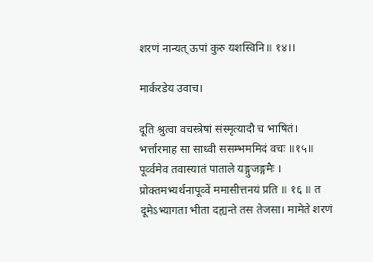शरणं नान्यत् ऊपां कुरु यशस्विनि॥ १४।।

मार्करडेय उवाच।

दूति श्रुत्वा वचस्त्रेषां संस्मृत्यादौ च भाषितं। भर्त्तारमाह सा साध्वी ससम्भममिदं वचः ॥१५॥ पूर्व्वमेव तवास्यातं पाताले यङ्गुजङ्गमैः । प्रोक्तमभ्यर्थनापूव्वें ममासीत्तनयं प्रति ॥ १६ ॥ त दूमेऽभ्यागता भीता दह्यन्ते तस तेजसा। मामेते शरणं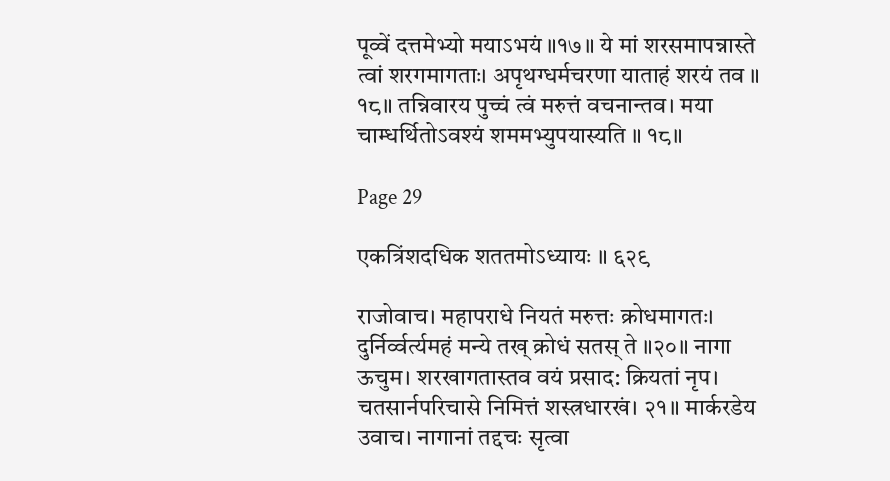पूव्वें दत्तमेभ्यो मयाऽभयं ॥१७॥ ये मां शरसमापन्नास्ते त्वां शरगमागताः। अपृथग्धर्मचरणा याताहं शरयं तव ॥ १८॥ तन्निवारय पुच्चं त्वं मरुत्तं वचनान्तव। मया चाम्धर्थितोऽवश्यं शममभ्युपयास्यति ॥ १८॥

Page 29

एकत्रिंशदधिक शततमोऽध्यायः ॥ ६२९

राजोवाच। महापराधे नियतं मरुत्तः क्रोधमागतः। दुर्निर्व्वर्त्यमहं मन्ये तख् क्रोधं सतस् ते ॥२०॥ नागा ऊचुम। शरखागतास्तव वयं प्रसाद: क्रियतां नृप। चतसार्नपरिचासे निमित्तं शस्त्रधारखं। २१॥ मार्करडेय उवाच। नागानां तद्दचः सृत्वा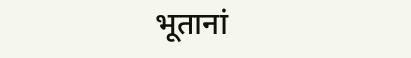भूतानां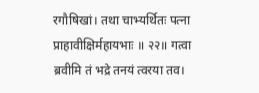रगौषिखां। तथा चाभ्यर्थितः पत्ना प्राहावीक्षिर्महायभाः ॥ २२॥ गत्वा ब्रवीमि तं भद्रे तनयं त्वरया तव।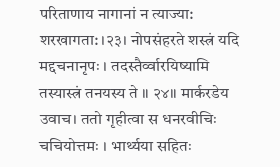परिताणाय नागानां न त्याज्या: शरखागता: ।२३। नोपसंहरते शस्त्रं यदि मद्दचनानृपः । तदस्तैर्व्वारयिष्यामि तस्यास्त्रं तनयस्य ते ॥ २४॥ मार्करडेय उवाच। ततो गृहीत्वा स धनरवीचिः चचियोत्तमः । भार्थ्यया सहितः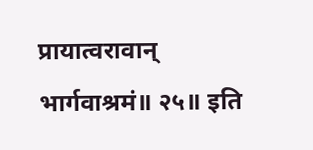प्रायात्वरावान् भार्गवाश्रमं॥ २५॥ इति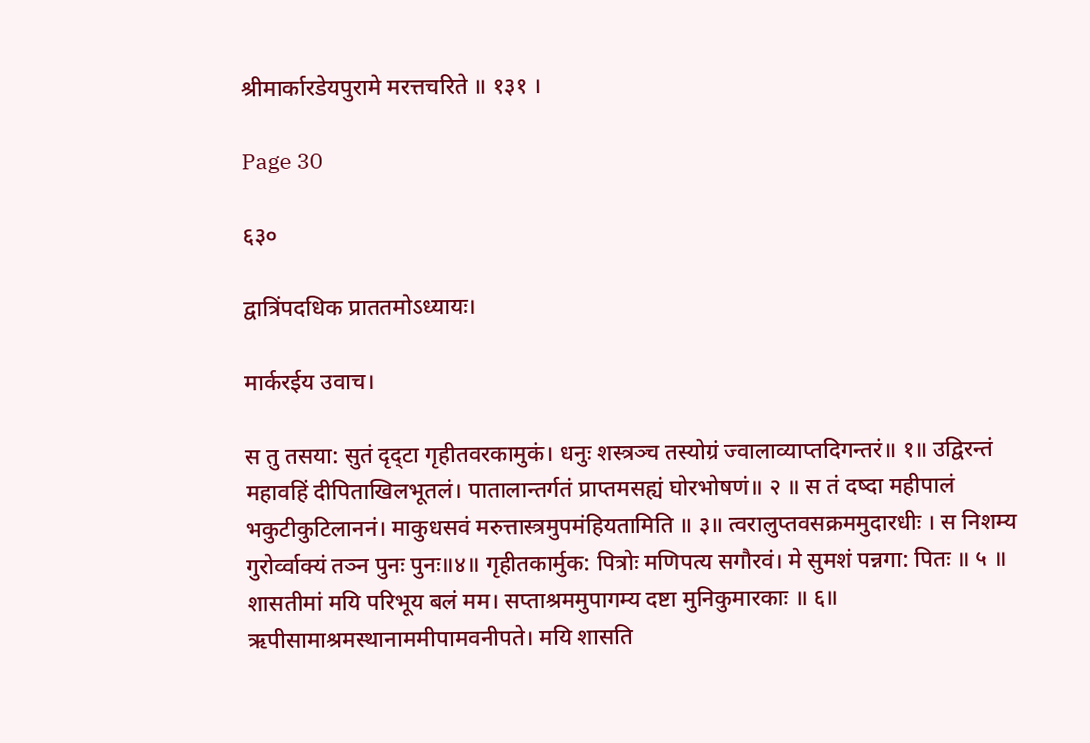श्रीमार्कारडेयपुरामे मरत्तचरिते ॥ १३१ ।

Page 30

६३०

द्वात्रिंपदधिक प्राततमोऽध्यायः।

मार्करईय उवाच।

स तु तसया: सुतं दृद्टा गृहीतवरकामुकं। धनुः शस्त्रञ्च तस्योग्रं ज्वालाव्याप्तदिगन्तरं॥ १॥ उद्विरन्तं महावहिं दीपिताखिलभूतलं। पातालान्तर्गतं प्राप्तमसह्यं घोरभोषणं॥ २ ॥ स तं दष्दा महीपालं भकुटीकुटिलाननं। माकुधसवं मरुत्तास्त्रमुपमंहियतामिति ॥ ३॥ त्वरालुप्तवसक्रममुदारधीः । स निशम्य गुरोर्व्वाक्यं तञ्न पुनः पुनः॥४॥ गृहीतकार्मुक: पित्रोः मणिपत्य सगौरवं। मे सुमशं पन्नगा: पितः ॥ ५ ॥ शासतीमां मयि परिभूय बलं मम। सप्ताश्रममुपागम्य दष्टा मुनिकुमारकाः ॥ ६॥ ऋपीसामाश्रमस्थानाममीपामवनीपते। मयि शासति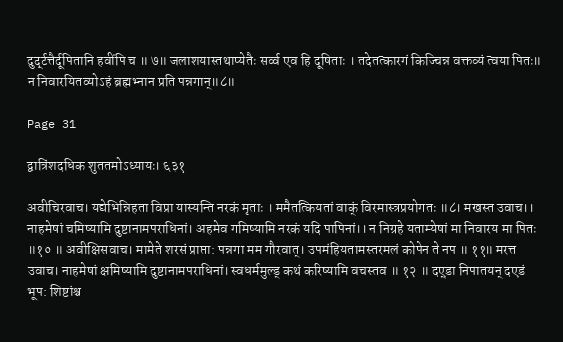दुर्द्टत्तैर्दूपितानि हवींपि च ॥ ७॥ जलाशयास्तथाप्येतैः सर्व्व एव हि दूषिताः । तदेतत्कारगं किज्चिन्न वक्तव्यं त्वया पितः॥ न निवारयितव्योऽहं ब्रह्मभ्नान प्रति पन्नगान्॥८॥

Page 31

द्वात्रिंशदधिक शुततमोऽध्यायः। ६३१

अवीचिरवाच। यद्येभिन्निहता विप्रा यास्यन्ति नरकं मृताः । ममैतत्कियतां वाक्ं विरमास्त्रप्रयोगतः ॥८। मखस्त उवाच।। नाहमेषां चमिष्यामि दुष्टानामपराधिनां। अहमेव गमिष्यामि नरकं यदि पापिनां।। न निग्रहे यताम्येषां मा निवारय मा पितः ॥१० ॥ अवीक्षिसवाच। मामेते शरसं प्राप्ता: पन्नगा मम गौरवात्। उपमंहियतामस्तरमलं कोपेन ते नप ॥ ११॥ मरत्त उवाच। नाहमेषां क्षमिष्यामि दुष्टानामपराधिनां। स्वधर्ममुल्ड् कथं करिष्यामि वचस्तव ॥ १२ ॥ दए्डा निपातयन् दएडं भूप: शिष्टांश्च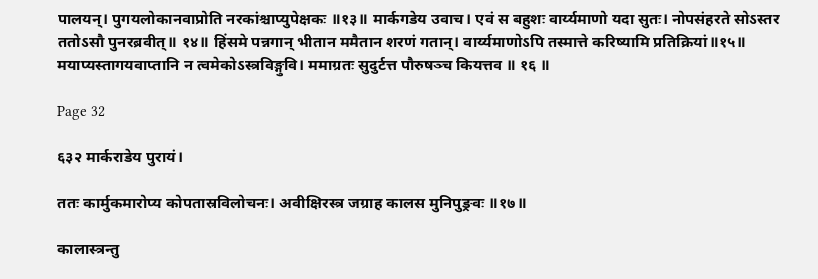पालयन्। पुगयलोकानवाप्रोति नरकांश्चाप्युपेक्षकः ॥१३॥ मार्कगडेय उवाच। एवं स बहुशः वार्य्यमाणो यदा सुतः। नोपसंहरते सोऽस्तर ततोऽसौ पुनरब्रवीत्॥ १४॥ हिंसमे पन्नगान् भीतान ममैतान शरणं गतान्। वार्य्यमाणोऽपि तस्मात्ते करिष्यामि प्रतिक्रियां॥१५॥ मयाप्यस्तागयवाप्तानि न त्वमेकोऽस्त्रविङ्गुवि। ममाग्रतः सुदुर्टत्त पौरुषञ्च कियत्तव ॥ १६ ॥

Page 32

६३२ मार्कराडेय पुरायं।

ततः कार्मुकमारोप्य कोपतास्रविलोचनः। अवीक्षिरस्त्र जग्राह कालस मुनिपुङ्रवः ॥१७॥

कालास्त्रन्तु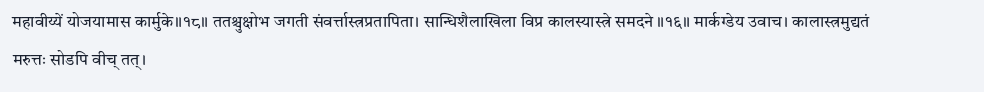महावीय्यें योजयामास कार्मुके॥१८॥ ततश्चुक्षोभ जगती संवर्त्तास्त्रप्रतापिता। सान्धिशैलाखिला विप्र कालस्यास्त्रे समदने ॥१६॥ मार्कग्डेय उवाच। कालास्त्रमुद्यतं मरुत्तः सोडपि वीच् तत्।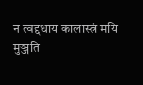न त्वद्दधाय कालास्त्रं मयि मुञ्जति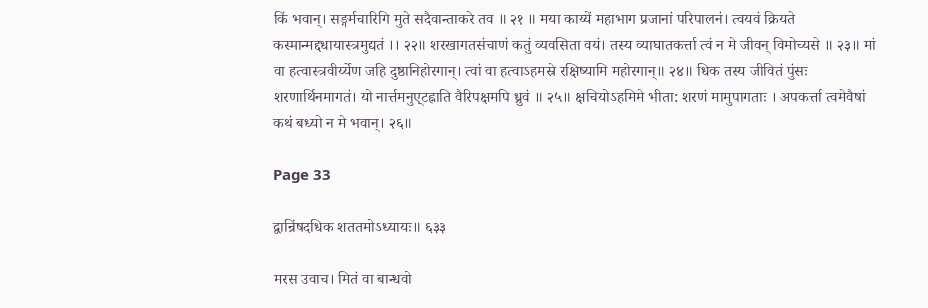किं भवान्। सङ्गर्मचारिगि मुते सदैवान्ताकरे तव ॥ २१ ॥ मया काय्यें महाभाग प्रजानां परिपालनं। त्वयवं क्रियते कस्मान्मद्दधायास्त्रमुद्यतं ।। २२॥ शरखागतसंचाणं कतुं व्यवसिता वयं। तस्य व्याघातकर्त्ता त्वं न मे जीवन् विमोच्यसे ॥ २३॥ मां वा हत्वास्त्रवीर्य्येण जहि दुष्ठानिहोरगान्। त्वां वा हत्वाऽहमस्रे रक्षिष्यामि महोरगान्॥ २४॥ धिक तस्य जीवितं पुंसः शरणार्थिनमागतं। यो नार्त्तमनुए्टह्नाति वैरिपक्षमपि ध्रुवं ॥ २५॥ क्षचियोऽहमिमे भीता: शरणं मामुपागताः । अपकर्त्ता त्वमेवैषां कथं बध्यो न मे भवान्। २६॥

Page 33

द्वान्रिंषदधिक शततमोऽध्यायः॥ ६३३

मरस उवाच। मितं वा बान्धवो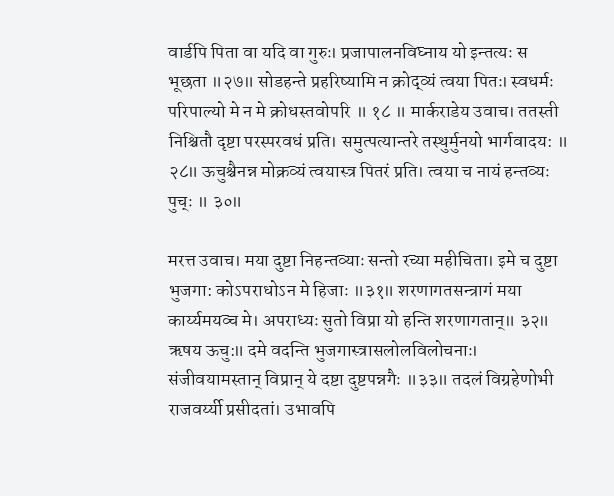वार्डपि पिता वा यदि वा गुरुः। प्रजापालनविघ्नाय यो इन्तत्यः स भूछता ॥२७॥ सोडहन्ते प्रहरिष्यामि न क्रोद्व्यं त्वया पितः। स्वधर्मः परिपाल्यो मे न मे क्रोधस्तवोपरि ॥ १८ ॥ मार्कराडेय उवाच। ततस्ती निश्चितौ दृष्टा परस्परवधं प्रति। समुत्पत्यान्तरे तस्थुर्मुनयो भार्गवादय: ॥ २८॥ ऊचुश्चैनन्न मोक्रव्यं त्वयास्त्र पितरं प्रति। त्वया च नायं हन्तव्यः पुच्ः ॥ ३०॥

मरत्त उवाच। मया दुष्टा निहन्तव्याः सन्तो रच्या महीचिता। इमे च दुष्टा भुजगा: कोऽपराधोऽन मे हिजाः ॥३१॥ शरणागतसन्त्रागं मया कार्य्यमयव्च मे। अपराध्यः सुतो विप्रा यो हन्ति शरणागतान्॥ ३२॥ ऋषय ऊचु:॥ दमे वदन्ति भुजगास्त्रासलोलविलोचनाः। संजीवयामस्तान् विप्रान् ये दष्टा दुष्टपन्नगैः ॥३३॥ तदलं विग्रहेणोभी राजवर्य्यी प्रसीदतां। उभावपि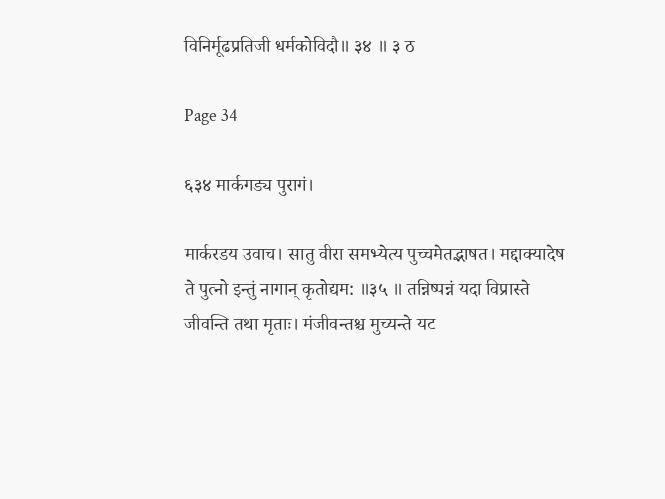विनिर्मूढप्रतिजी धर्मकोविदौ॥ ३४ ॥ ३ ठ

Page 34

६३४ मार्कगड्य पुरागं।

मार्करडय उवाच। सातु वीरा समभ्येत्य पुच्चमेतद्भाषत। मद्दाक्यादेष ते पुत्नो इन्तुं नागान् कृतोद्यम: ॥३५ ॥ तन्निष्पन्नं यदा विप्रास्ते जीवन्ति तथा मृताः। मंजीवन्तश्च मुच्यन्ते यट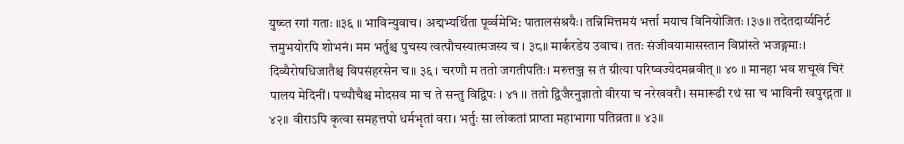युष्च्त रगां गताः ॥३६ ॥ भाविन्युवाच। अद्मभ्यर्थिता पूर्व्वमेभि: पातालसंश्रयैः। तन्निमित्तमयं भर्त्ता मयाच विनियोजितः ।३७॥ तदेतदार्य्यनिर्ट त्तमुभयोरपि शोभनं। मम भर्तुश्च पुचस्य त्वत्पौचस्यात्मजस्य च । ३८॥ मार्करडेय उवाच। ततः संजीवयामासस्तान विप्रांस्ते भजङ्गमाः। दिव्यैरोषधिजातैश्च विपसंहरसेन च॥ ३६ । चरणौ म ततो जगतीपतिः। मरुत्तञ्ज स तं ग्रीत्या परिष्वज्येदमब्रवीत् ॥ ४० ॥ मानहा भव शचूखं चिरं पालय मेदिनीं। पच्पौचैश्च मोदसव मा च ते सन्तु विद्विपः । ४१ ।। ततो द्विजैरनुज्ञातो वीरया च नरेखवरौ। समारूढी रथं सा च भाविनी खपुरद्गता ॥ ४२॥ वीराऽपि कृत्वा समहत्तपो धर्मभृतां वरा। भर्तुः सा लोकतां प्राप्ता महाभागा पतिव्रता ॥ ४३॥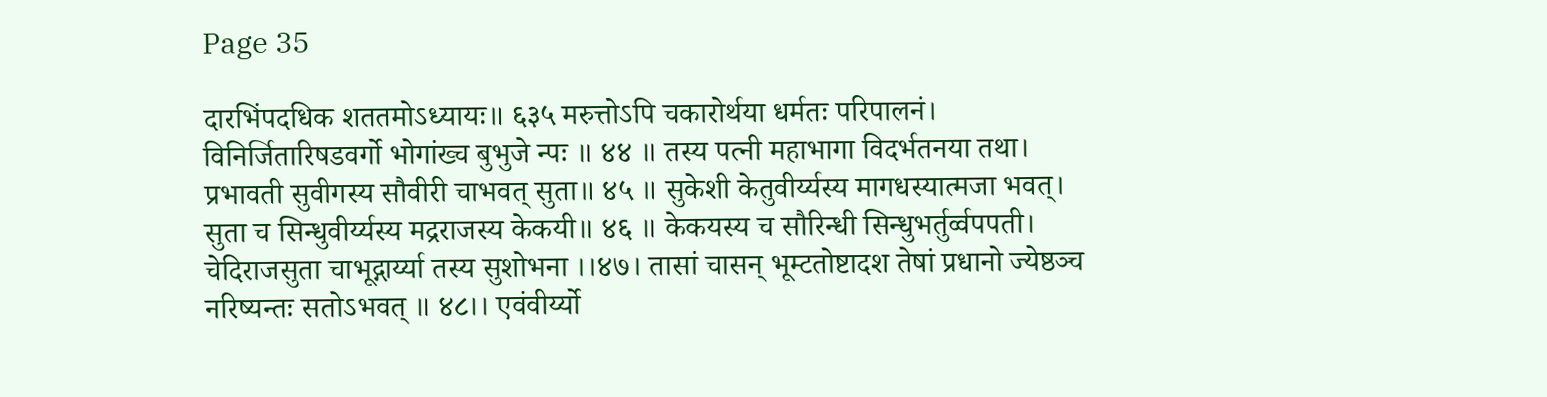Page 35

दारभिंपदधिक शततमोऽध्यायः॥ ६३५ मरुत्तोऽपि चकारोर्थया धर्मतः परिपालनं। विनिर्जितारिषडवर्गो भोगांख्च बुभुजे न्पः ॥ ४४ ॥ तस्य पत्नी महाभागा विदर्भतनया तथा। प्रभावती सुवीगस्य सौवीरी चाभवत् सुता॥ ४५ ॥ सुकेशी केतुवीर्य्यस्य मागधस्यात्मजा भवत्। सुता च सिन्धुवीर्य्यस्य मद्रराजस्य केकयी॥ ४६ ॥ केकयस्य च सौरिन्धी सिन्धुभर्तुर्व्वपपती। चेदिराजसुता चाभूद्गार्य्या तस्य सुशोभना ।।४७। तासां चासन् भूम्टतोष्टादश तेषां प्रधानो ज्येष्ठञ्च नरिष्यन्तः सतोऽभवत् ॥ ४८।। एवंवीर्य्यो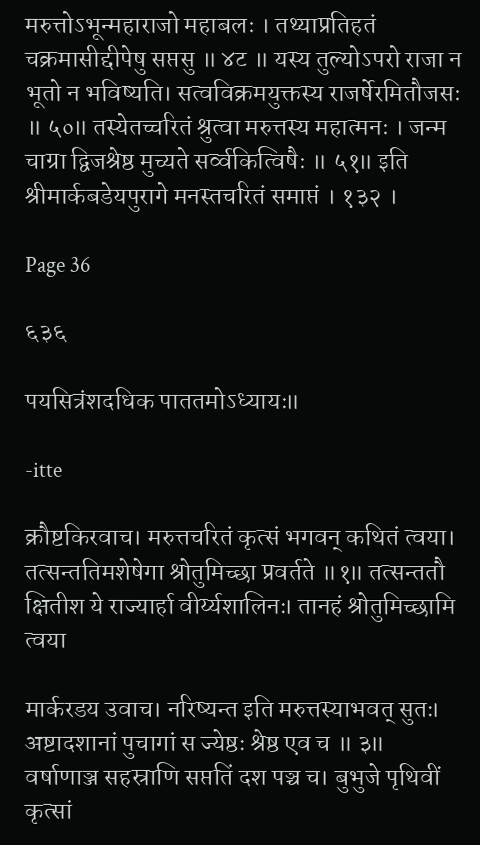मरुत्तोऽभून्महाराजो महाबलः । तथ्याप्रतिहतं चक्रमासीद्दीपेषु सप्तसु ॥ ४ट ॥ यस्य तुल्योऽपरो राजा न भूतो न भविष्यति। सत्वविक्रमयुक्तस्य राजर्षेरमितौजसः ॥ ५०॥ तस्येतच्चरितं श्रुत्वा मरुत्तस्य महात्मनः । जन्म चाग्रा द्विजश्रेष्ठ मुच्यते सर्व्वकित्विषैः ॥ ५१॥ इति श्रीमार्कबडेयपुरागे मनस्तचरितं समाप्तं । १३२ ।

Page 36

६३६

पयसित्रंशदधिक पाततमोऽध्यायः॥

-itte

क्रौष्टकिरवाच। मरुत्तचरितं कृत्सं भगवन् कथितं त्वया। तत्सन्ततिमशेषेगा श्रोतुमिच्छा प्रवर्तते ॥१॥ तत्सन्ततौ क्षितीश ये राज्यार्हा वीर्य्यशालिनः। तानहं श्रोतुमिच्छामि त्वया

मार्करडय उवाच। नरिष्यन्त इति मरुत्तस्याभवत् सुतः। अष्टादशानां पुचागां स ज्येष्ठः श्रेष्ठ एव च ॥ ३॥ वर्षाणाञ्ज सहस्राणि सप्ततिं दश पञ्च च। बुभुजे पृथिवीं कृत्सां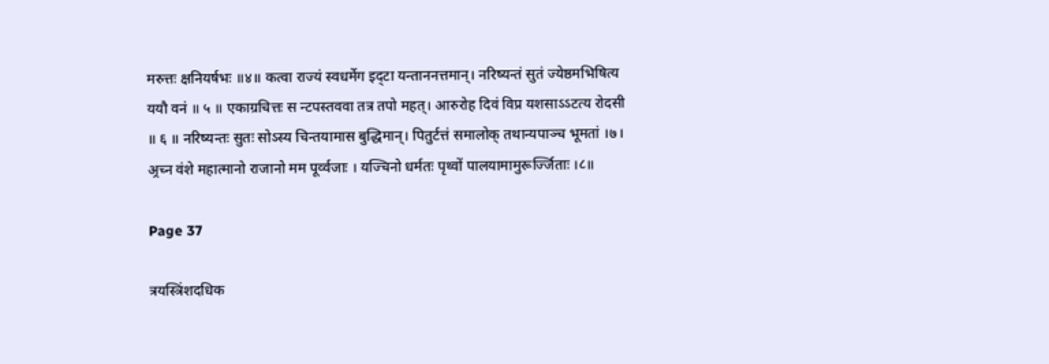मरुत्तः क्षनियर्षभः ॥४॥ कत्वा राज्यं स्वधर्मेग इद्टा यन्ताननत्तमान्। नरिष्यन्तं सुतं ज्येष्ठमभिषित्य ययौ वनं ॥ ५ ॥ एकाग्रचित्तः स न्टपस्तववा तत्र तपो महत्। आरुरोह दिवं विप्र यशसाऽऽटत्य रोदसी ॥ ६ ॥ नरिष्यन्तः सुतः सोऽस्य चिन्तयामास बुद्धिमान्। पितुर्टत्तं समालोक् तथान्यपाञ्च भूमतां ।७। अ्रच्न वंशे महात्मानो राजानो मम पूर्व्वजाः । यज्चिनो धर्मतः पृथ्वों पालयामामुरूर्ज्जिताः ।८॥

Page 37

त्रयस्त्रिंशदधिक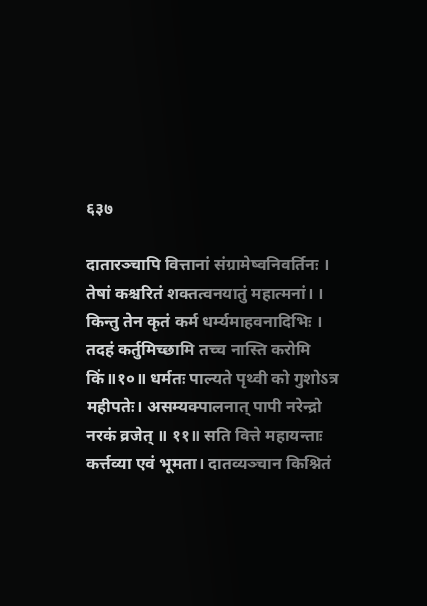६३७

दातारञ्चापि वित्तानां संग्रामेष्वनिवर्तिनः । तेषां कश्चरितं शक्तत्वनयातुं महात्मनां। । किन्तु तेन कृतं कर्म धर्म्यमाहवनादिभिः । तदहं कर्तुमिच्छामि तच्च नास्ति करोमि किं॥१०॥ धर्मतः पाल्यते पृथ्वी को गुशोऽत्र महीपतेः। असम्यक्पालनात् पापी नरेन्द्रो नरकं व्रजेत् ॥ ११॥ सति वित्ते महायन्ताः कर्त्तव्या एवं भूमता। दातव्यञ्चान किश्नितं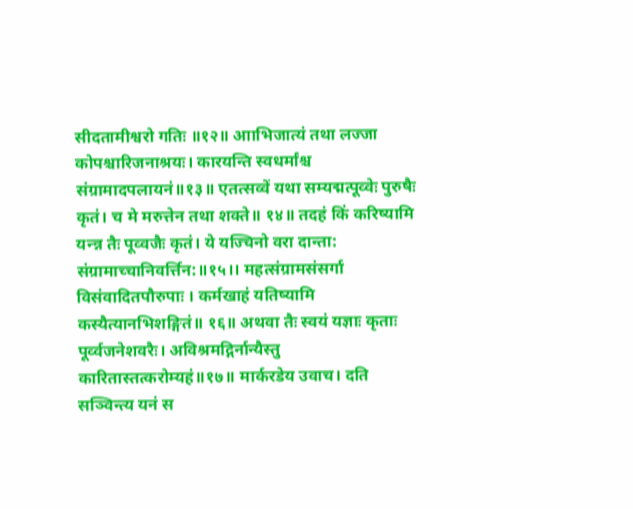सीदतामीश्वरो गतिः ॥१२॥ आाभिजात्यं तथा लज्जा कोपश्चारिजनाश्रयः। कारयन्ति स्वधर्मांश्च संग्रामादपलायनं॥१३॥ एतत्सव्वें यथा सम्यद्मत्पूव्वेः पुरुषैः कृतं। च मे मरुत्तेन तथा शक्ते॥ १४॥ तदहं किं करिष्यामि यन्न्न तैः पूव्वजैः कृतं। ये यज्चिनो वरा दान्ता: संग्रामाच्चानिवर्त्तिन:॥१५।। महत्संग्रामसंसर्गा विसंवादितपौरुपाः । कर्मखाहं यतिष्यामि कस्यैत्यानभिशङ्गितं॥ १६॥ अथवा तैः स्वयं यज्ञाः कृताः पूर्व्वजनेशवरैः। अविश्रमद्गिर्नान्यैस्तु कारितास्तत्करोम्यहं॥१७॥ मार्करडेय उवाच। दति सञ्विन्त्य यनं स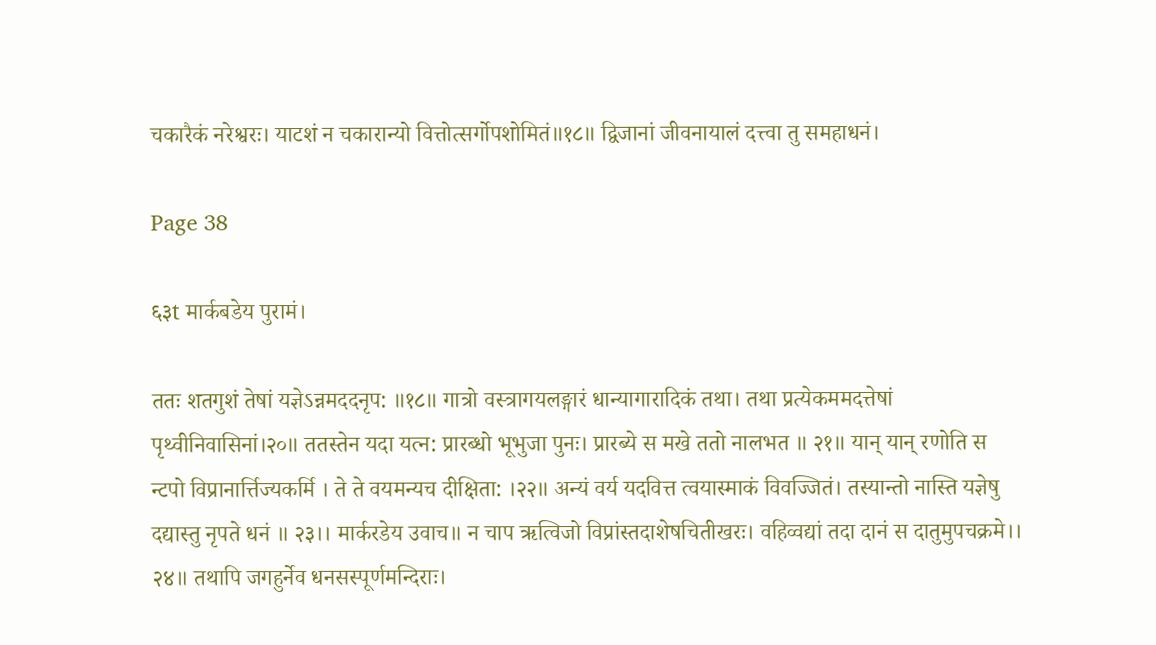चकारैकं नरेश्वरः। याटशं न चकारान्यो वित्तोत्सर्गोपशोमितं॥१८॥ द्विजानां जीवनायालं दत्त्वा तु समहाधनं।

Page 38

६३t मार्कबडेय पुरामं।

ततः शतगुशं तेषां यज्ञेऽन्नमददनृप: ॥१८॥ गात्रो वस्त्रागयलङ्गारं धान्यागारादिकं तथा। तथा प्रत्येकममदत्तेषां पृथ्वीनिवासिनां।२०॥ ततस्तेन यदा यत्न: प्रारब्धो भूभुजा पुनः। प्रारब्ये स मखे ततो नालभत ॥ २१॥ यान् यान् रणोति स न्टपो विप्रानार्त्तिज्यकर्मि । ते ते वयमन्यच दीक्षिता: ।२२॥ अन्यं वर्य यदवित्त त्वयास्माकं विवज्जितं। तस्यान्तो नास्ति यज्ञेषु दद्यास्तु नृपते धनं ॥ २३।। मार्करडेय उवाच॥ न चाप ऋत्विजो विप्रांस्तदाशेषचितीखरः। वहिव्वद्यां तदा दानं स दातुमुपचक्रमे।। २४॥ तथापि जगहुर्नेव धनसस्पूर्णमन्दिराः।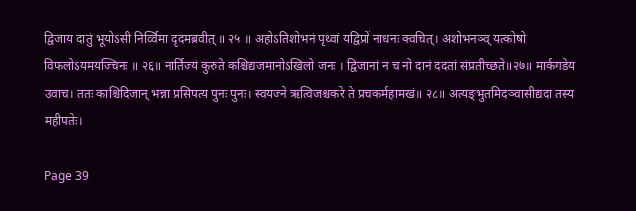द्विजाय दातुं भूयोऽसी निर्व्विमा दृदमब्रवीत् ॥ २५ ॥ अहोऽतिशोभनं पृथ्वां यद्विप्रों नाधनः क्वचित्। अशोभनञ्व् यत्कोषो विफलोऽयमयज्चिनः ॥ २६॥ नार्तिज्यं कुरुते कश्चिद्यजमानोऽखिलो जनः । द्विजानां न च नो दानं ददतां संप्रतीच्छते॥२७॥ मार्कगडेय उवाच। ततः काश्चिदिजान् भन्ना प्रसिपत्य पुनः पुनः। स्वयज्ने ऋत्विजश्चकरे ते प्रचकर्महामखं॥ २८॥ अत्यङ्भुतमिदञ्वासीद्यदा तस्य महीपतेः।

Page 39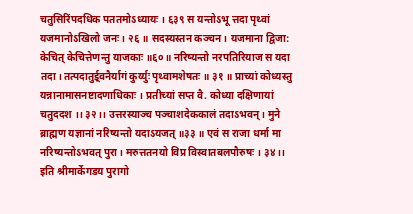चतुसिरिंपदधिक पततमोऽध्यायः । ६३९ स यन्तोऽभू त्तदा पृथ्वां यजमानोऽखिलो जनः । २६ ॥ सदस्यस्तन कञ्चन। यजमाना द्विजा: केचित् केचित्तेणन्तु याजकाः ॥६०॥ नरिष्यन्तो नरपतिरियाज स यदा तदा। तत्पदातुई्वनैर्यागं कुर्य्युः पृथ्वामशेषतः ॥ ३१ ॥ प्राच्यां कोध्यस्तु यन्नानामासनष्टादणाधिकाः । प्रतीच्यां सप्त वै. कोध्या दक्षिणायां चतुददश ।। ३२।। उत्तरस्याञ्च पञ्चाशदेककालं तदाऽभवन्। मुने ब्राह्मण यज्ञानां नरिष्यन्तो यदाऽयजत् ॥३३ ॥ एवं स राजा धर्मा मा नरिष्यन्तोऽभवत् पुरा। मरुत्ततनयो विप्र विस्वातबलपौरुषः । ३४।। इति श्रीमार्केगडय पुरागो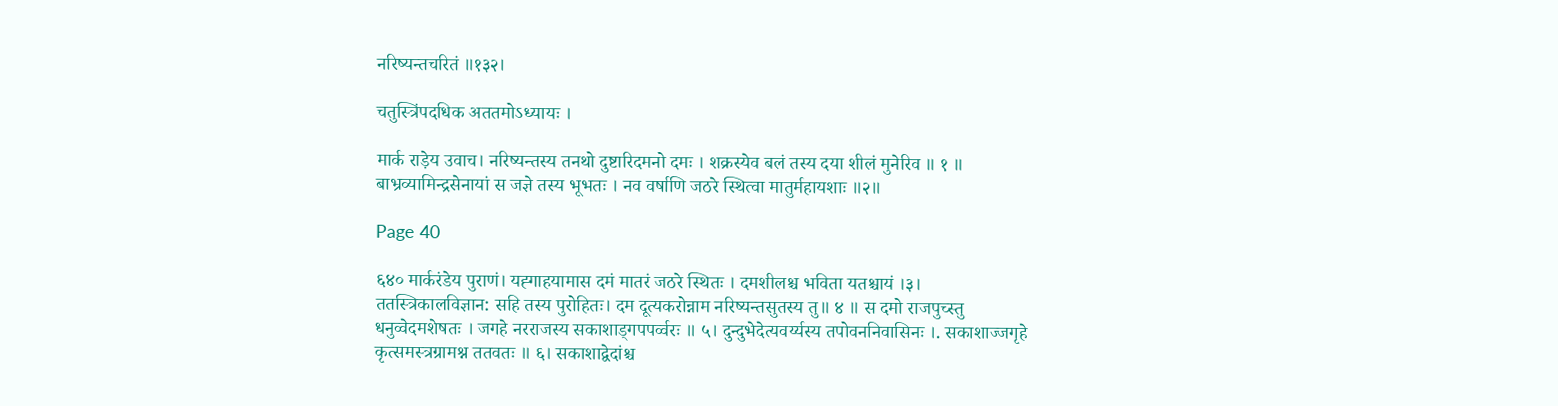नरिष्यन्तचरितं ॥१३२।

चतुस्त्रिंपदधिक अततमोऽध्यायः ।

मार्क राड़ेय उवाच। नरिष्यन्तस्य तनथो दुष्टारिदमनो दमः । शक्रस्येव बलं तस्य दया शीलं मुनेरिव ॥ १ ॥ बाभ्रव्यामिन्द्रसेनायां स जज्ञे तस्य भूभतः । नव वर्षाणि जठरे स्थित्वा मातुर्महायशाः ॥२॥

Page 40

६४० मार्करंडेय पुराणं। यह्गाहयामास दमं मातरं जठरे स्थितः । दमशीलश्च भविता यतश्चायं ।३। ततस्त्रिकालविज्ञान: सहि तस्य पुरोहितः। दम दूत्यकरोन्नाम नरिष्यन्तसुतस्य तु॥ ४ ॥ स दमो राजपुच्स्तु धनुव्वेदमशेषतः । जगहे नरराजस्य सकाशाड्गपपर्व्वरः ॥ ५। दुन्दुभेदेत्यवर्य्यस्य तपोवननिवासिनः ।. सकाशाज्जगृहे कृत्समस्त्रग्रामश्न ततवतः ॥ ६। सकाशाद्वेदांश्च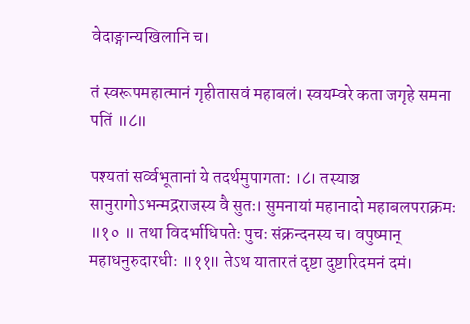वेदाङ्गान्यखिलानि च।

तं स्वरूपमहात्मानं गृहीतासवं महाबलं। स्वयम्वरे कता जगृहे समना पतिं ॥८॥

पश्यतां सर्व्वभूतानां ये तदर्थमुपागता: ।८। तस्याञ्च सानुरागोऽभन्मद्रराजस्य वै सुतः। सुमनायां महानादो महाबलपराक्रमः ॥१० ॥ तथा विदर्भाधिपतेः पुचः संक्रन्दनस्य च। वपुष्मान् महाधनुरुदारधीः ॥११॥ तेऽथ यातारतं दृष्टा दुष्टारिदमनं दमं।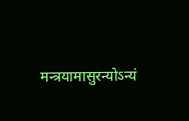मन्त्रयामासुरन्योऽन्यं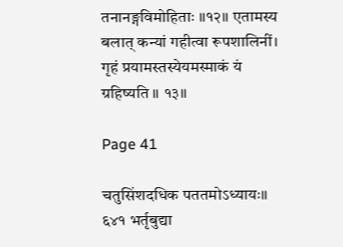तनानङ्गविमोहिताः ॥१२॥ एतामस्य बलात् कन्यां गहीत्वा रूपशालिनीं। गृहं प्रयामस्तस्येयमस्माकं यं ग्रहिष्यति ॥ १३॥

Page 41

चतुसिंशदधिक पततमोऽध्यायः॥ ६४१ भर्तृबुद्या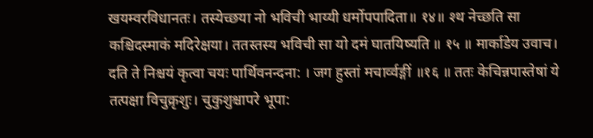खयम्वरविधानतः। तस्येच्छया नो भविची भाय्यी धर्मोपपादिता॥ १४॥ श्थ नेच्छति सा कश्चिदस्माकं मदिरेक्षया। ततस्तस्य भविची सा यो दमं घातयिष्यति ॥ १५ ॥ मार्काडेय उवाच। दति ते निश्चयं कृत्वा चयः पार्थिवनन्दना: । जग हुस्तां मचार्व्वङ्गीं ॥१६ ॥ ततः केचिन्नपास्तेषां ये तत्पक्षा विचुक्रृशुः। चुकुशुश्चापरे भूपा: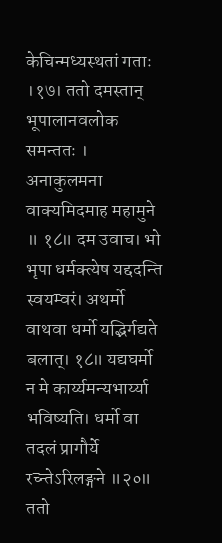केचिन्मध्यस्थतां गताः ।१७। ततो दमस्तान् भूपालानवलोक समन्ततः । अनाकुलमना वाक्यमिदमाह महामुने ॥ १८॥ दम उवाच। भो भृपा धर्मक्त्येष यद्ददन्ति स्वयम्वरं। अथर्मो वाथवा धर्मो यद्भिर्गद्यते बलात्। १८॥ यद्यघर्मो न मे कार्य्यमन्यभार्य्या भविष्यति। धर्मो वा तदलं प्रागौर्ये रच्न्तेऽरिलङ्गने ॥२०॥ ततो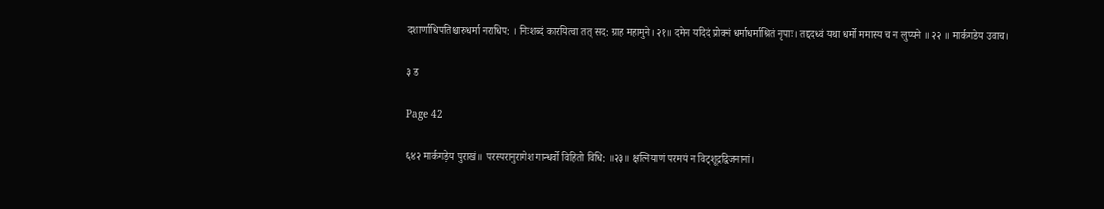दशार्णाधिपतिश्चारुधर्मा नराधिप: । निःशब्दं कारयित्वा तत् सद: ग्राह महामुने। २१॥ दमेन यदिदं प्रोक्नं धर्माधर्माश्रितं नृपाः। तद्ददध्वं यथा धर्मो ममास्य च न लुप्यने ॥ २२ ॥ मार्कगडेय उवाच।

३ ड

Page 42

६४२ मार्कगड़ेय पुराखं॥ परस्परानुरागेश गान्धर्वो विहितो विधि: ॥२३॥ क्षत्नियाणं परमयं न विट्शूद्रद्विजनानां।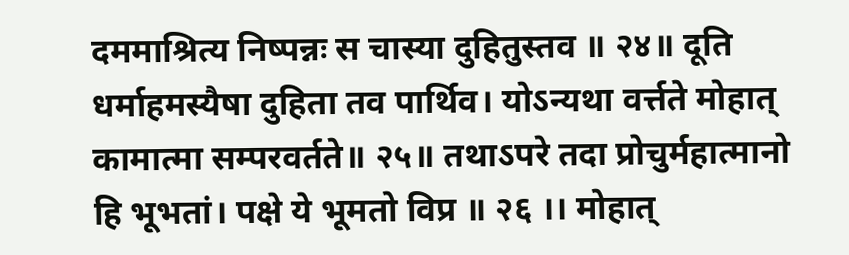दममाश्रित्य निष्पन्नः स चास्या दुहितुस्तव ॥ २४॥ दूति धर्माहमस्यैषा दुहिता तव पार्थिव। योऽन्यथा वर्त्तते मोहात् कामात्मा सम्परवर्तते॥ २५॥ तथाऽपरे तदा प्रोचुर्महात्मानो हि भूभतां। पक्षे ये भूमतो विप्र ॥ २६ ।। मोहात्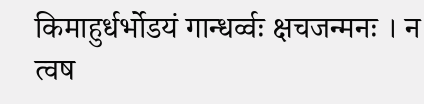किमाहुर्धर्भोडयं गान्धर्व्वः क्षचजन्मनः । न त्वष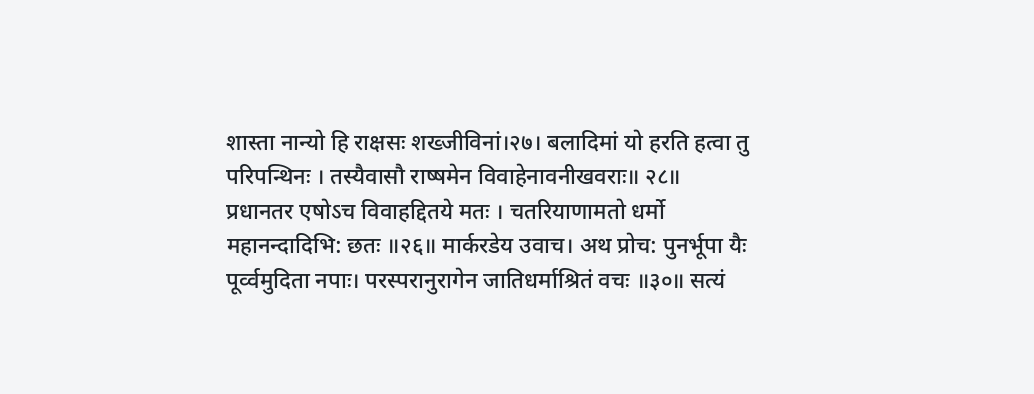शास्ता नान्यो हि राक्षसः शख्जीविनां।२७। बलादिमां यो हरति हत्वा तु परिपन्थिनः । तस्यैवासौ राष्षमेन विवाहेनावनीखवराः॥ २८॥ प्रधानतर एषोऽच विवाहद्दितये मतः । चतरियाणामतो धर्मो महानन्दादिभि: छतः ॥२६॥ मार्करडेय उवाच। अथ प्रोच: पुनर्भूपा यैः पूर्व्वमुदिता नपाः। परस्परानुरागेन जातिधर्माश्रितं वचः ॥३०॥ सत्यं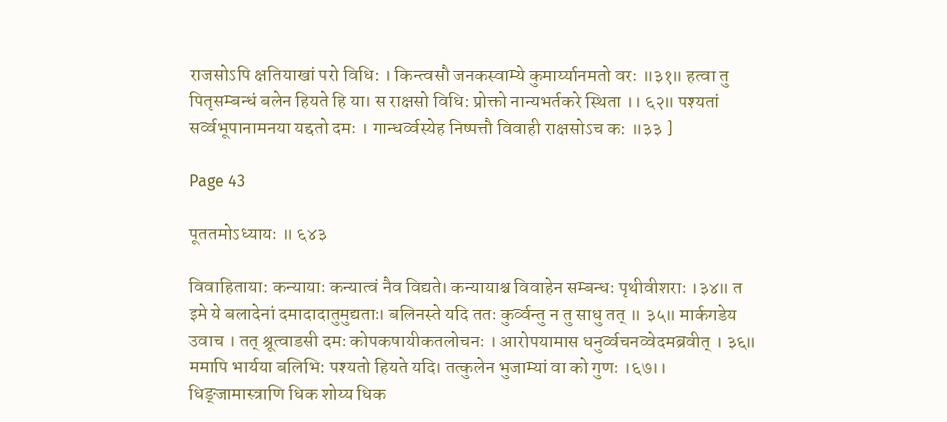राजसोऽपि क्षतियाखां परो विधि: । किन्त्वसौ जनकस्वाम्ये कुमार्य्यानमतो वरः ॥३१॥ हत्वा तु पितृसम्बन्धं बलेन हियते हि या। स राक्षसो विधि: प्रोक्तो नान्यभर्तकरे स्थिता ।। ६२॥ पश्यतां सर्व्वभूपानामनया यद्दतो दमः । गान्धर्व्वस्येह निष्पत्तौ विवाही राक्षसोऽच क: ॥३३ ]

Page 43

पूततमोऽध्यायः ॥ ६४३

विवाहिताया: कन्यायाः कन्यात्वं नैव विद्यते। कन्यायाश्च विवाहेन सम्बन्धः पृथीवीशराः ।३४॥ त इमे ये बलादेनां दमादादातुमुद्यताः। बलिनस्ते यदि ततः कुर्व्वन्तु न तु साधु तत् ॥ ३५॥ मार्कगडेय उवाच । तत् श्रूत्वाडसी दमः कोपकषायीकतलोचनः । आरोपयामास धनुर्व्वचनव्वेदमब्रवीत् । ३६॥ ममापि भार्यया बलिभि: पश्यतो हियते यदि। तत्कुलेन भुजाम्यां वा को गुणः ।६७।। धिङ्जामास्त्राणि धिक शोय्य धिक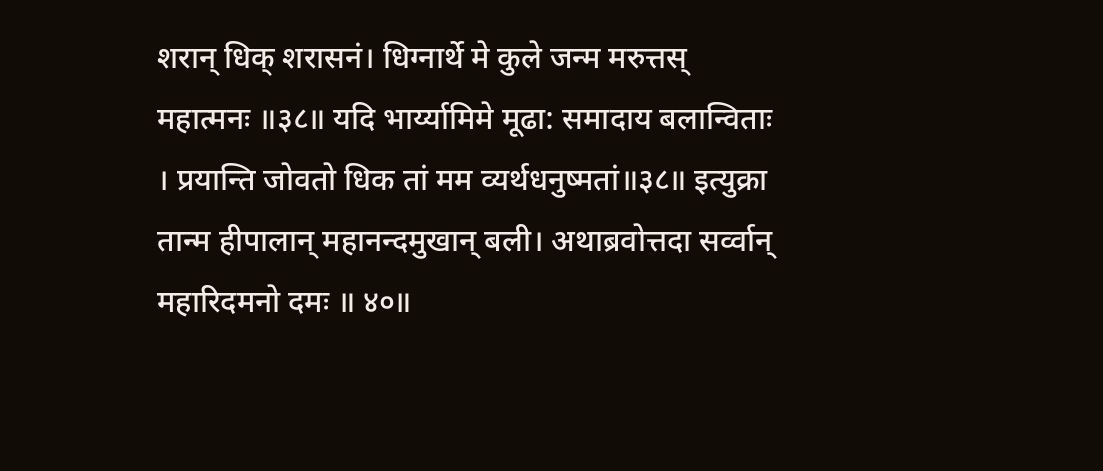शरान् धिक् शरासनं। धिग्नार्थे मे कुले जन्म मरुत्तस् महात्मनः ॥३८॥ यदि भार्य्यामिमे मूढा: समादाय बलान्विताः । प्रयान्ति जोवतो धिक तां मम व्यर्थधनुष्मतां॥३८॥ इत्युक्रा तान्म हीपालान् महानन्दमुखान् बली। अथाब्रवोत्तदा सर्व्वान् महारिदमनो दमः ॥ ४०॥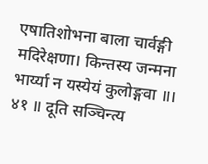एषातिशोभना बाला चार्वङ्गी मदिरेक्षणा। किन्तस्य जन्मना भार्य्या न यस्येयं कुलोङ्गवा ॥। ४१ ॥ दूति सञ्चिन्त्य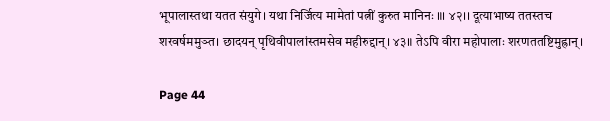भूपालास्तथा यतत संयुगे। यथा निर्जित्य मामेतां पत्नीं कुरुत मानिनः ॥। ४२।। दूत्याभाष्य ततस्तच शरवर्षममुञ्त। छादयन् पृथिवीपालांस्तमसेव महीरुद्दान्। ४३॥ तेऽपि वीरा महोपालाः शरणततष्टिमुह्रान्।

Page 44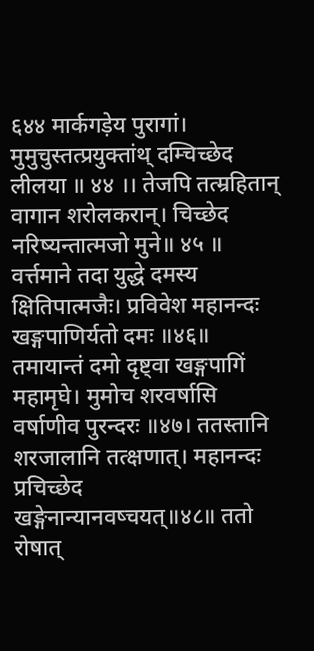६४४ मार्कगड़ेय पुरागां। मुमुचुस्तत्प्रयुक्तांथ् दम्चिच्छेद लीलया ॥ ४४ ।। तेजपि तत्म्रहितान् वागान शरोलकरान्। चिच्छेद नरिष्यन्तात्मजो मुने॥ ४५ ॥ वर्त्तमाने तदा युद्धे दमस्य क्षितिपात्मजैः। प्रविवेश महानन्दः खङ्गपाणिर्यतो दमः ॥४६॥ तमायान्तं दमो दृष्ट्वा खङ्गपागिं महामृघे। मुमोच शरवर्षासि वर्षाणीव पुरन्दरः ॥४७। ततस्तानि शरजालानि तत्क्षणात्। महानन्दः प्रचिच्छेद खङ्गेनान्यानवष्चयत्॥४८॥ ततो रोषात्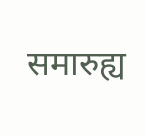समारुह्य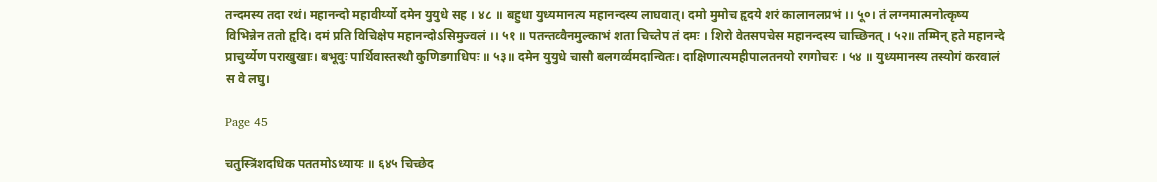तन्दमस्य तदा रथं। महानन्दो महावीर्य्यो दमेन युयुधे सह । ४८ ॥ बहुधा युध्यमानत्य महानन्दस्य लाघवात्। दमो मुमोच हृदये शरं कालानलप्रभं ।। ५ू०। तं लग्नमात्मनोत्कृष्य विभिन्नेन ततो हृदि। दमं प्रति विचिक्षेप महानन्दोऽसिमुज्वलं ।। ५१ ॥ पतन्तव्वैनमुल्काभं शता चिच्तेप तं दमः । शिरो वेतसपचेस महानन्दस्य चाच्छिनत् । ५२॥ तम्मिन् हते महानन्दे प्राचुर्य्येण पराखुखाः। बभूवुः पार्थिवास्तस्थौ कुणिडगाधिपः ॥ ५३॥ दमेन युयुधे चासौ बलगर्व्वमदान्वितः। दाक्षिणात्यमहीपालतनयो रगगोचरः । ५४ ॥ युध्यमानस्य तस्योगं करवालं स वे लघु।

Page 45

चतुस्त्रिंशदधिक पततमोऽध्यायः ॥ ६४५ चिच्छेद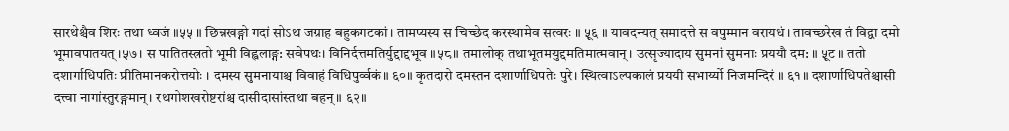सारथेश्चैव शिरः तथा ध्वजं ॥५५ ॥ छिन्नखङ्गो गदां सोऽथ जग्राह बहुकगटकां। तामप्यस्य स चिच्छेद करस्थामेव सत्वरः ॥ ५ू६ ॥ यावदन्यत् समादत्ते स वपुम्मान वरायधं। तावच्छरेख तं विद्वा दमो भूमावपातयत् ।५७। स पातितस्त्रतो भूमी विह्वलाङ्ग: सवेपथः। विनिर्दत्तमतिर्युद्दाद्दभूव ॥५८॥ तमालोक् तथाभूतमयुद्दमतिमात्मवान्। उत्सृज्यादाय सुमनां सुमनाः प्रययौ दम: ॥ ५ूट ॥ ततो दशार्गाधिपतिः प्रीतिमानकरोत्तयोः । दमस्य सुमनायाश्च विवाहं विधिपुर्व्वकं॥ ६०॥ कृतदारो दमस्तन दशार्णाधिपतेः पुरे। स्थित्वाऽल्पकालं प्रययी सभार्य्यो निजमन्दिरं ॥ ६१॥ दशार्णाधिपतेश्चासी दत्त्वा नागांस्तुरङ्गमान्। रथगोशखरोष्टरांश्च दासीदासांस्तथा बहन्॥ ६२॥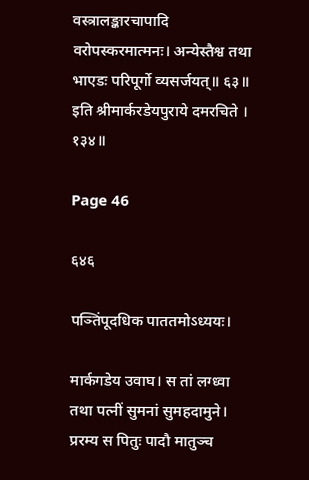वस्त्रालङ्कारचापादि वरोपस्करमात्मनः। अन्येस्तैश्व तथा भाएडः परिपूर्गो व्यसर्जयत्॥ ६३॥ इति श्रीमार्करडेयपुराये दमरचिते । १३४॥

Page 46

६४६

पञ्तिंपूदधिक पाततमोऽध्ययः।

मार्कगडेय उवाघ। स तां लग्ध्वा तथा पत्नीं सुमनां सुमहदामुने। प्ररम्य स पितुः पादौ मातुञ्च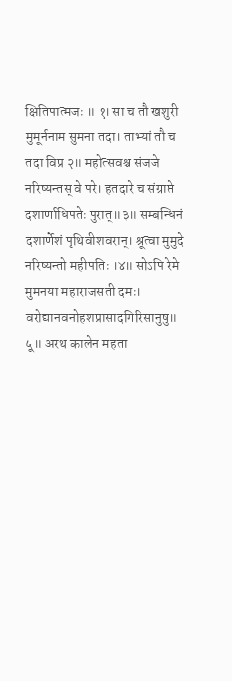क्षितिपात्मजः ॥ १। सा च तौ खशुरी मुमूर्ननाम सुमना तदा। ताभ्यां तौ च तदा विप्र २॥ महोत्सवश्च संजजे नरिष्यन्तस् वे परे। हतदारे च संग्राप्ते दशार्णाधिपतेः पुरात्॥३॥ सम्बन्धिनं दशार्णेशं पृथिवीशवरान्। श्रूत्वा मुमुदे नरिष्यन्तो महीपतिः ।४॥ सोऽपि रेमे मुमनया महाराजसती दमः। वरोद्यानवनोहशप्रासादगिरिसानुषु॥ ५ू॥ अरथ कालेन महता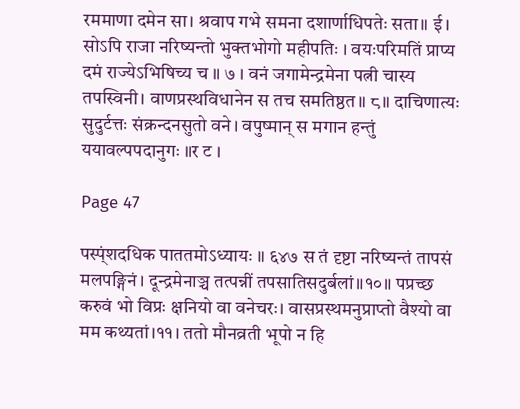रममाणा दमेन सा। श्रवाप गभे समना दशार्णाधिपतेः सता॥ ई। सोऽपि राजा नरिष्यन्तो भुक्तभोगो महीपतिः । वयःपरिमतिं प्राप्य दमं राज्येऽभिषिच्य च ॥ ७ । वनं जगामेन्द्रमेना पत्नी चास्य तपस्विनी। वाणप्रस्थविधानेन स तच समतिष्ठत॥ ८॥ दाचिणात्यः सुदुर्टत्तः संक्रन्दनसुतो वने। वपुष्मान् स मगान हन्तुं ययावल्पपदानुगः ॥र ट ।

Page 47

पस्प्ंशदधिक पाततमोऽध्यायः ॥ ६४७ स तं दृष्टा नरिष्यन्तं तापसं मलपङ्गिनं। दून्द्रमेनाञ्च तत्पन्नीं तपसातिसदुर्बलां॥१०॥ पप्रच्छ करुवं भो विप्रः क्षनियो वा वनेचरः। वासप्रस्थमनुप्राप्तो वैश्यो वा मम कथ्यतां।११। ततो मौनव्रती भूपो न हि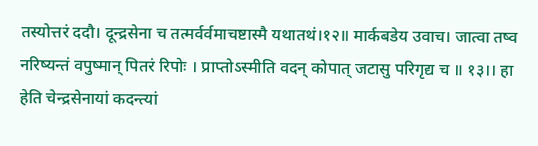तस्योत्तरं ददौ। दून्द्रसेना च तत्मर्वर्वमाचष्टास्मै यथातथं।१२॥ मार्कबडेय उवाच। जात्वा तष्व नरिष्यन्तं वपुष्मान् पितरं रिपोः । प्राप्तोऽस्मीति वदन् कोपात् जटासु परिगृद्य च ॥ १३।। हा हेति चेन्द्रसेनायां कदन्त्यां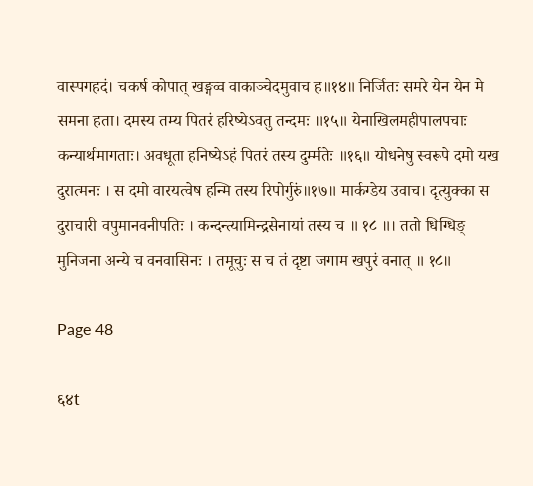वास्पगहदं। चकर्ष कोपात् खङ्गव्व वाकाञ्चेदमुवाच ह॥१४॥ निर्जितः समरे येन येन मे समना हता। दमस्य तम्य पितरं हरिष्येऽवतु तन्दमः ॥१५॥ येनाखिलमहीपालपचाः कन्यार्थमागताः। अवधूता हनिष्येऽहं पितरं तस्य दुर्म्मतेः ॥१६॥ योधनेषु स्वरूपे दमो यख दुरात्मनः । स दमो वारयत्वेष हन्मि तस्य रिपोर्गुरुं॥१७॥ मार्कग्डेय उवाच। दृत्युक्का स दुराचारी वपुमानवनीपतिः । कन्दन्त्यामिन्द्रसेनायां तस्य च ॥ १८ ॥। ततो धिग्धिङ् मुनिजना अन्ये च वनवासिनः । तमूचुः स च तं दृष्टा जगाम खपुरं वनात् ॥ १८॥

Page 48

६४t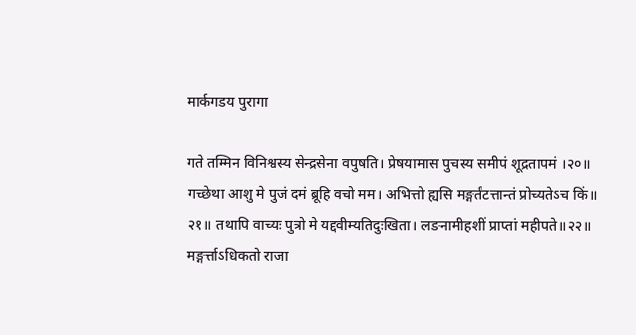मार्कगडय पुरागा

गते तम्मिन विनिश्वस्य सेन्द्रसेना वपुषति। प्रेषयामास पुचस्य समीपं शूद्रतापमं ।२०॥ गच्छेथा आशु मे पुजं दमं ब्रूहि वचो मम। अभित्तो ह्यसि मङ्गर्तंटत्तान्तं प्रोच्यतेऽच किं॥ २१॥ तथापि वाच्यः पुत्रो मे यद्दवीम्यतिदुःखिता। लङनामीहशीं प्राप्तां महीपते॥२२॥ मङ्गर्त्ताऽधिकतो राजा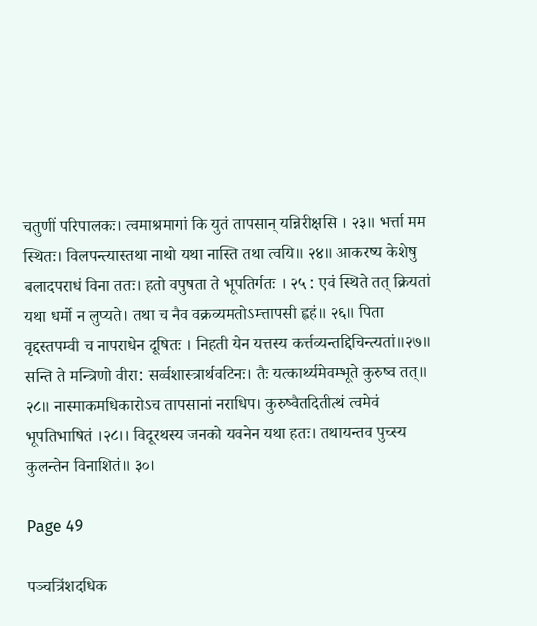चतुणीं परिपालकः। त्वमाश्रमागां कि युतं तापसान् यन्निरीक्षसि । २३॥ भर्त्ता मम स्थितः। विलपन्त्यास्तथा नाथो यथा नास्ति तथा त्वयि॥ २४॥ आकरष्य केशेषु बलादपराधं विना ततः। हतो वपुषता ते भूपतिर्गतः । २५ : एवं स्थिते तत् क्रियतां यथा धर्मो न लुप्यते। तथा च नैव वक्रव्यमतोऽम्त्तापसी ह्वहं॥ २६॥ पिता वृद्दस्तपम्वी च नापराधेन दूषितः । निहती येन यत्तस्य कर्त्तव्यन्तद्दिचिन्त्यतां॥२७॥ सन्ति ते मन्त्रिणो वीरा: सर्व्वशास्त्रार्थवटिनः। तैः यत्कार्थ्यमेवम्भूते कुरुष्व तत्॥ २८॥ नास्माकमधिकारोऽच तापसानां नराधिप। कुरुष्वैतदितीत्थं त्वमेवं भूपतिभाषितं ।२८।। विदूरथस्य जनको यवनेन यथा हतः। तथायन्तव पुच्स्य कुलन्तेन विनाशितं॥ ३०।

Page 49

पञ्चत्रिंशदधिक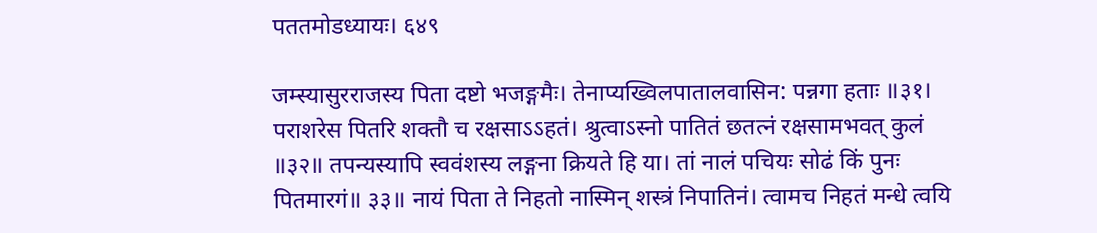पततमोडध्यायः। ६४९

जम्स्यासुरराजस्य पिता दष्टो भजङ्गमैः। तेनाप्यख्विलपातालवासिन: पन्नगा हताः ॥३१। पराशरेस पितरि शक्तौ च रक्षसाऽऽहतं। श्रुत्वाऽस्नो पातितं छतत्नं रक्षसामभवत् कुलं ॥३२॥ तपन्यस्यापि स्ववंशस्य लङ्गना क्रियते हि या। तां नालं पचियः सोढं किं पुनः पितमारगं॥ ३३॥ नायं पिता ते निहतो नास्मिन् शस्त्रं निपातिनं। त्वामच निहतं मन्धे त्वयि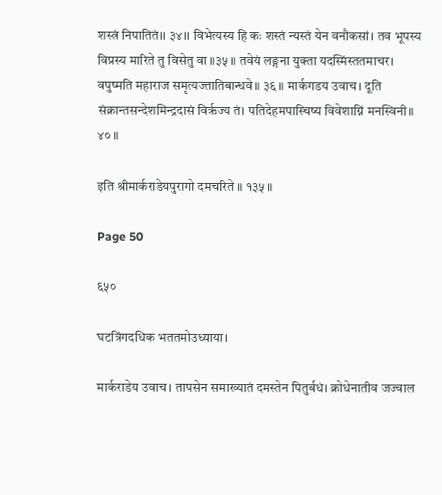शस्त्रं निपातितं।। ३४।। विभेत्यस्य हि कः शस्तं न्यस्तं येन वनौकसां। तव भूपस्य विप्रस्य मारिते तु विसेतु वा ॥३५ ॥ तवेयं लङ्गना युक्ता यदस्मिंस्ततमाचर। वपुष्मति महाराज समृत्यज्तातिबान्धवे॥ ३६ ॥ मार्कगडय उवाच। दूति संक्रान्तसन्देशमिन्द्रदासं विरृज्य तं। पतिदेहमपास्चिष्य विवेशाग्निं मनस्विनी॥ ४० ॥

इति श्रीमार्कराडेयपुरागो दमचरिते ॥ १३५ ॥

Page 50

६५०

घटत्रिंगदधिक भततमोउध्याया।

मार्कराडेय उवाच। तापसेन समाख्यातं दमस्तेन पितुर्बधं। क्रोधेनातीव जज्वाल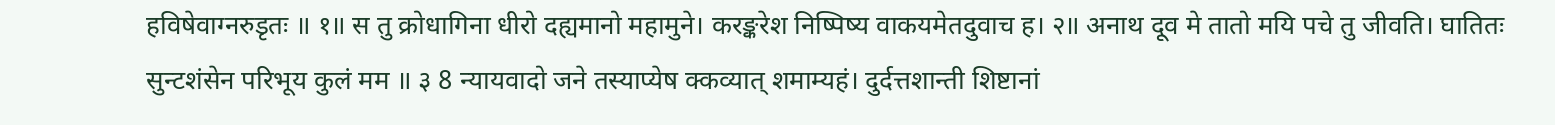हविषेवाग्नरुडृतः ॥ १॥ स तु क्रोधागिना धीरो दह्यमानो महामुने। करङ्करेश निष्पिष्य वाकयमेतदुवाच ह। २॥ अनाथ दूव मे तातो मयि पचे तु जीवति। घातितः सुन्टशंसेन परिभूय कुलं मम ॥ ३ 8 न्यायवादो जने तस्याप्येष क्कव्यात् शमाम्यहं। दुर्दत्तशान्ती शिष्टानां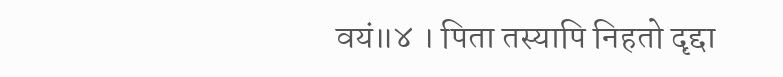वयं॥४ । पिता तस्यापि निहतो दृद्दा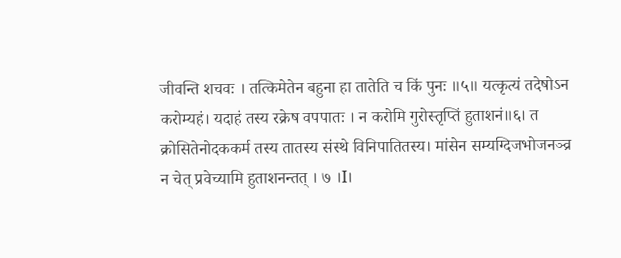जीवन्ति शचवः । तत्किमेतेन बहुना हा तातेति च किं पुनः ॥५॥ यत्कृत्यं तदेषोऽन करोम्यहं। यदाहं तस्य रक्रेष वपपातः । न करोमि गुरोस्तृप्तिं हुताशनं॥६। त क्रोसितेनोदककर्म तस्य तातस्य संस्थे विनिपातितस्य। मांसेन सम्यग्दिजभोजनञ्व्र न चेत् प्रवेच्यामि हुताशनन्तत् । ७ ।I।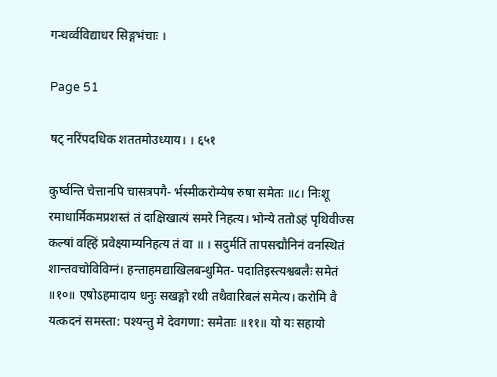गन्धर्व्वविद्याधर सिङ्गभंचाः ।

Page 51

षट् नरिंपदधिक शततमोउध्याय। । ६५१

कुर्ष्वन्ति चेत्तानपि चासत्रपगै- र्भस्मीकरोम्येष रुषा समेतः ॥८। निःशू रमाधार्मिकमप्रशस्तं तं दाक्षिखात्यं समरे निहत्य। भोन्ये ततोऽहं पृथिवीज्स कल्षां वह्हिं प्रवेक्ष्याम्यनिहत्य तं वा ॥ । सदुर्मतिं तापसद्मौनिनं वनस्थितं शान्तवचोविविग्नं। हन्ताहमद्याखिलबन्धुमित- पदातिइस्त्यश्वबलैः समेतं ॥१०॥ एषोऽहमादाय धनुः सखङ्गो रथी तथैवारिबलं समेत्य। करोमि वै यत्कदनं समस्ता: पश्यन्तु मे देवगणा: समेताः ॥११॥ यो यः सहायो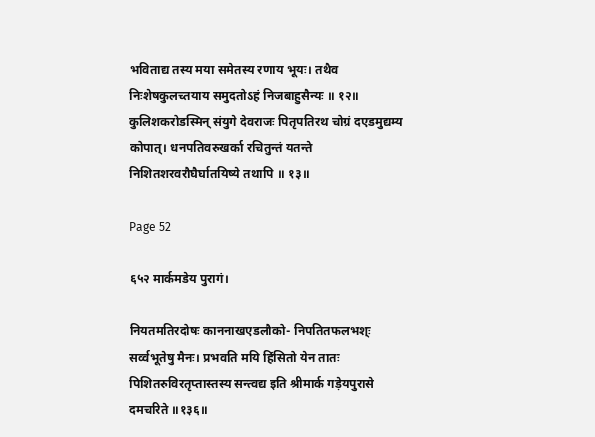भविताद्य तस्य मया समेतस्य रणाय भूयः। तथैव निःशेषकुलच्तयाय समुदतोऽहं निजबाहुसैन्यः ॥ १२॥ कुलिशकरोडस्मिन् संयुगे देवराजः पितृपतिरथ चोग्रं दएडमुद्यम्य कोपात्। धनपतिवरुखर्का रचितुन्तं यतन्ते निशितशरवरौघैर्घातयिष्ये तथापि ॥ १३॥

Page 52

६५२ मार्कमडेय पुरागं।

नियतमतिरदोषः काननाखएडलौको- निपतितफलभश्ः सर्व्वभूतेषु मैनः। प्रभवति मयि हिंसितो येन तातः पिशितरुविरतृप्तास्तस्य सन्त्वद्य इति श्रीमार्क गड़ेयपुरासे दमचरिते ॥१३६॥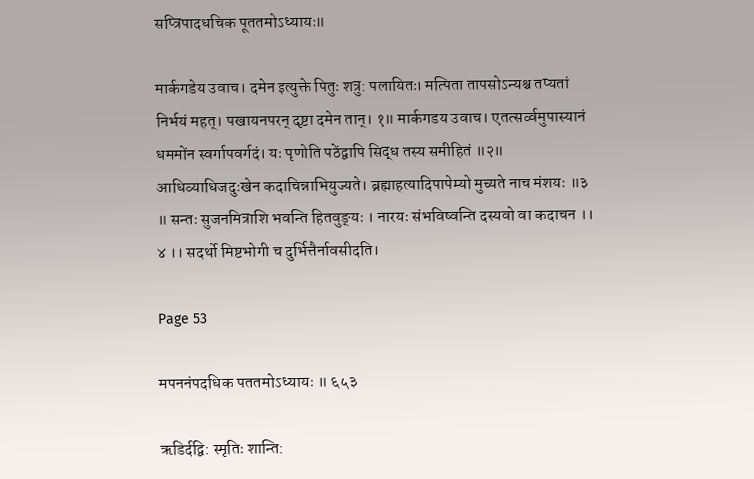सप्त्रिपादधचिक पूततमोऽध्यायः॥

मार्कगडेय उवाच। दमेन इत्युक्ते पितुः शत्रु: पलायितः। मत्पिता तापसोऽन्यश्च तप्यतां निर्भयं महत्। पखायनपरन् दृष्टा दमेन तान्। १॥ मार्कगडय उवाच। एतत्सर्व्वमुपास्यानं धममोंन स्वर्गापवर्गदं। यः पृणोति पठेंद्वापि सिद्ध तस्य समीहितं ॥२॥ आधिव्याधिजदुःखेन कदाचिन्नाभियुज्यते। ब्रह्माहत्यादिपापेम्यो मुच्यते नाच मंशयः ॥३ ॥ सन्तः सुजनमित्राशि भवन्ति हितवुङ्यः । नारयः संभविष्वन्ति दस्यवो वा कदाचन ।। ४ ।। सदर्थो मिष्टभोगी च दुर्भित्तैर्नावसीदति।

Page 53

मपननंपदधिक पततमोऽध्यायः ॥ ६५३

ऋडिर्दद्वि: स्मृतिः शान्ति: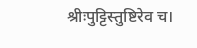श्रीःपुट्टिस्तुष्टिरेव च।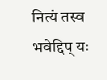नित्यं तस्व भवेद्दिप् यः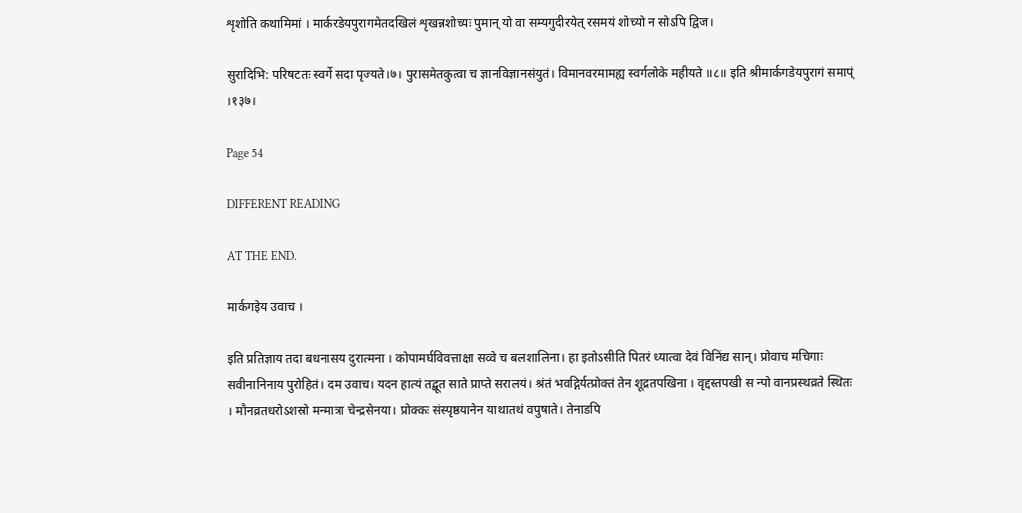शृशोति कथामिमां । मार्करडेयपुरागमेतदखिलं शृखन्नशोच्यः पुमान् यो वा सम्यगुदीरयेत् रसमयं शोच्यो न सोऽपि द्विज।

सुरादिभि: परिषटतः स्वर्गे सदा पृज्यते।७। पुरासमेतकुत्वा च ज्ञानविज्ञानसंयुतं। विमानवरमामह्य स्वर्गलोके महीयते ॥८॥ इति श्रीमार्कगडेयपुरागं समाप्ं ।१३७।

Page 54

DIFFERENT READING

AT THE END.

मार्कगइेय उवाच ।

इति प्रतिज्ञाय तदा बधनासय दुरात्मना । कोपामर्घविवत्ताक्षा सव्वे च बलशालिना। हा इतोऽसीति पितरं ध्यात्वा देवं विनिंद्य सान्। प्रोवाच मचिगाः सवीनानिनाय पुरोहितं। दम उवाच। यदन हात्यं तद्बूत साते प्राप्ते सरालयं। श्रंतं भवद्गिर्यत्प्रोक्तं तेन शूद्रतपखिना । वृद्दस्तपखी स न्पो वानप्रस्थव्रते स्थितः । मौनव्रतधरोऽशस्रो मन्मात्रा चेन्द्रसेनया। प्रोक्कः संस्पृष्ठयानेन याथातथं वपुषाते। तेनाडपि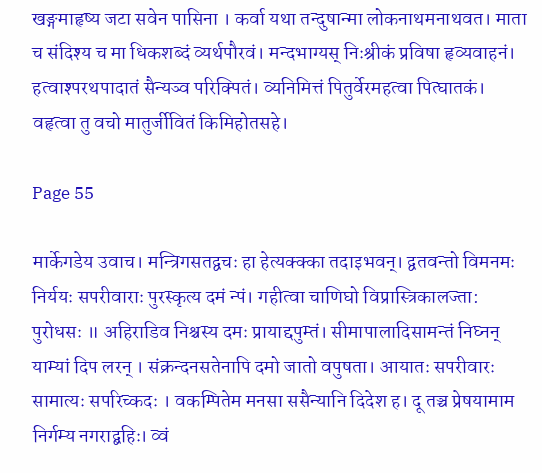खङ्गमाहृष्य जटा सवेन पासिना । कर्वा यथा तन्दुषान्मा लोकनाथमनाथवत। माता च संदिश्य च मा धिकशब्दं व्यर्थपौरवं। मन्दभाग्यस् निःश्रीकं प्रविषा हृव्यवाहनं। हत्वाश्परथपादातं सैन्यञ्व परिक्पितं। व्यनिमित्तं पितुर्वेरमहत्वा पित्घातकं। वहृत्वा तु वचो मातुर्जीवितं किमिहोतसहे।

Page 55

मार्केगडेय उवाच। मन्त्रिगसतद्वचः हा हेत्यक्क्का तदाइभवन्। द्वतवन्तो विमनमः निर्ययः सपरीवाराः पुरस्कृत्य दमं न्पं। गहीत्वा चाणिघो विप्रास्त्रिकालज्ता: पुरोधसः ॥ अहिराडिव निश्चस्य दमः प्रायाद्दपुम्तं। सीमापालादिसामन्तं निघ्नन् याम्यां दिप लरन् । संक्रन्दनसतेनापि दमो जातो वपुषता। आयातः सपरीवारः सामात्यः सपरिच्कदः । वकम्पितेम मनसा ससैन्यानि दिदेश ह। दू तञ्च प्रेषयामाम निर्गम्य नगराद्बहिः। व्वं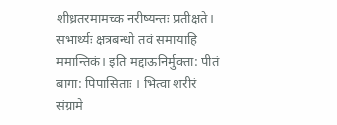शीध्रतरमामच्क नरीष्यन्तः प्रतीक्षते। सभार्थ्यः क्षत्रबन्धो तवं समायाहि ममान्तिकं। इति मद्दाऊनिर्मुक्ता: पीतं बागा: पिपासिताः । भित्वा शरीरं संग्रामे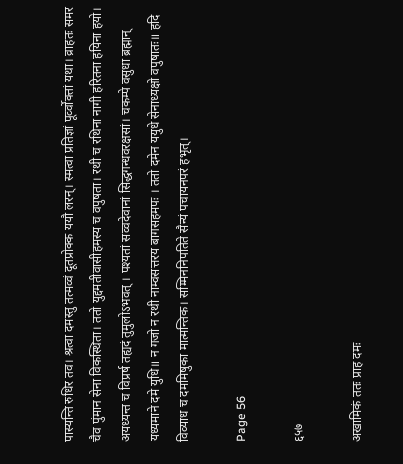पास्यन्ति रुधिर तव। श्रत्वा दमस्तु तत्मव्वं दूतप्रोक्क ययौ लरन्। स्मत्वा प्रतिज्ञां पूर्व्वोक्तां यथा। व्राहतः समर चैव पुंमान सेना विकस्थिता। ततो युद्दमतीवासीहमस्य च वपुषता। रथी च रथिना नागी हरितना हयिना हयो। अयध्यन्त च विप्रर्ष तह्यदं तुमुलोऽभवत् । पश्यतां सव्वदेवानां सिद्धगन्धवरक्षसां। चकम्पे वसुधा ब्रह्मान् यध्यमाने दमे युधि॥ न गजो न रथी नाम्वसत्तरय बागसहमपः । ततो दमेन ययुधे सेनाध्यक्षो वपुषातः॥ हदि विव्याध च दममिषुका मात्मन्तिक। सम्मिननिपतिते सैन्यं पचायनपरं हभृत्।

Page 56

६५७

अखामिकं ततः प्राह दमः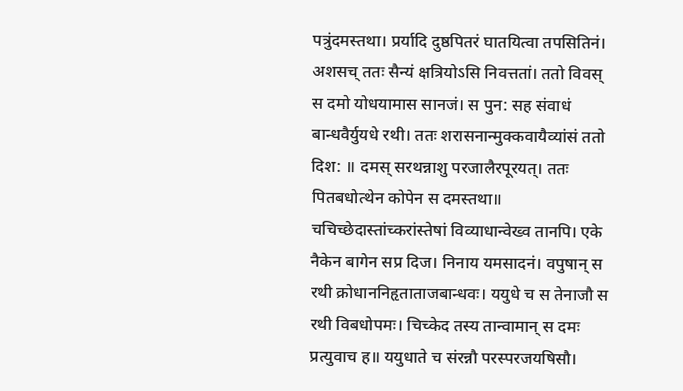पत्रुंदमस्तथा। प्रर्यादि दुष्ठपितरं घातयित्वा तपसितिनं। अशसच् ततः सैन्यं क्षत्रियोऽसि निवत्ततां। ततो विवस् स दमो योधयामास सानजं। स पुन: सह संवाधं बान्धवैर्युयधे रथी। ततः शरासनान्मुक्कवायैव्यांसं ततो दिश: ॥ दमस् सरथन्नाशु परजालैरपूरयत्। ततः पितबधोत्थेन कोपेन स दमस्तथा॥ चचिच्छेदास्तांच्करांस्तेषां विव्याधान्वेख्व तानपि। एके नैकेन बागेन सप्र दिज। निनाय यमसादनं। वपुषान् स रथी क्रोधाननिहृताताजबान्धवः। ययुधे च स तेनाजौ स रथी विबधोपमः। चिच्केद तस्य तान्वामान् स दमः प्रत्युवाच ह॥ ययुधाते च संरन्नौ परस्परजयषिसौ।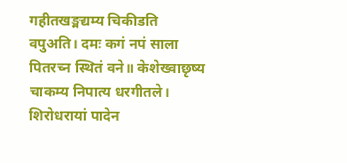गहीतखङ्मद्यम्य चिकीडति वपुअति। दमः कगं नपं साला पितरच्न स्थितं वने॥ केशेख्वाछृष्य चाकम्य निपात्य धरगीतले। शिरोधरायां पादेन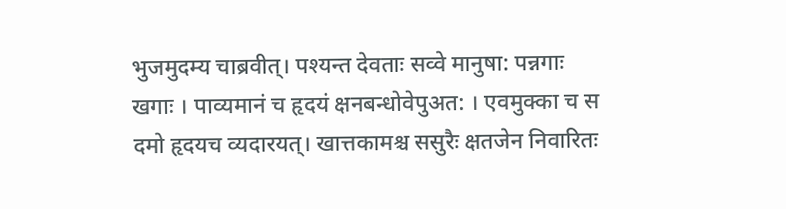भुजमुदम्य चाब्रवीत्। पश्यन्त देवताः सव्वे मानुषा: पन्नगाः खगाः । पाव्यमानं च हृदयं क्षनबन्धोवेपुअत: । एवमुक्का च स दमो हृदयच व्यदारयत्। खात्तकामश्च ससुरैः क्षतजेन निवारितः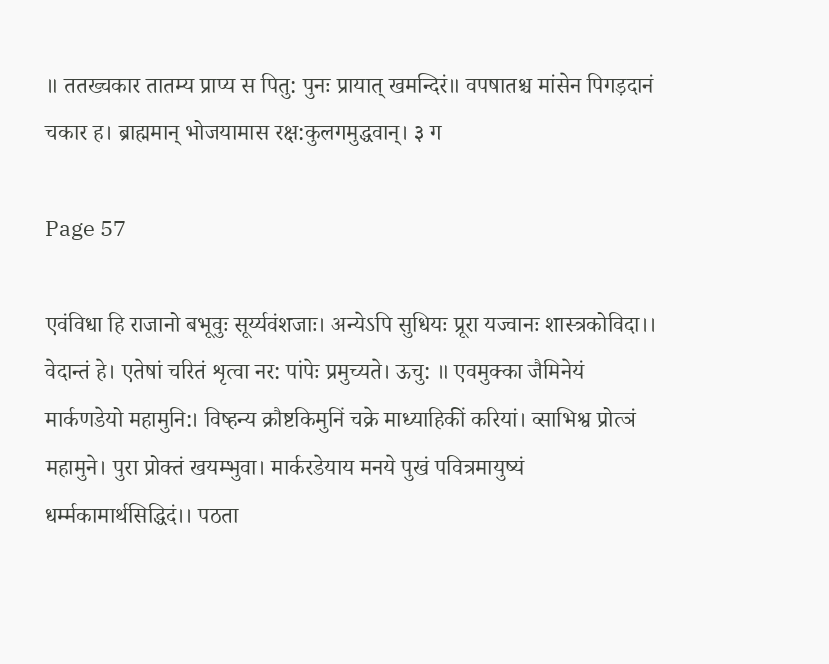॥ ततख्चकार तातम्य प्राप्य स पितु: पुनः प्रायात् खमन्दिरं॥ वपषातश्च मांसेन पिगड़दानं चकार ह। ब्राह्ममान् भोजयामास रक्ष:कुलगमुद्धवान्। ३ ग

Page 57

एवंविधा हि राजानो बभूवुः सूर्य्यवंशजाः। अन्येऽपि सुधियः प्रूरा यज्वानः शास्त्रकोविदा।। वेदान्तं हे। एतेषां चरितं शृत्वा नर: पांपेः प्रमुच्यते। ऊचु: ॥ एवमुक्का जैमिनेयं मार्कणडेयो महामुनि:। विष्हन्य क्रौष्टकिमुनिं चक्रे माध्याहिकीं करियां। व्साभिश्व प्रोत्ञं महामुने। पुरा प्रोक्तं खयम्भुवा। मार्करडेयाय मनये पुखं पवित्रमायुष्यं धर्म्मकामार्थसिद्धिदं।। पठता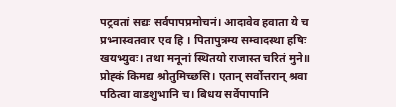पट्रवतां सद्यः सर्वपापप्रमोचनं। आदावेव हवाता ये च प्रभ्नास्वतवार एव हि । पितापुत्रम्य सम्वादस्था हषिः खयभ्युवः। तथा मनूनां स्थितयो राजास्त चरितं मुने॥ प्रोह्कं किमद्य श्रोतुमिच्छसि। एतान् सर्वोत्तरान् श्रवा पठित्वा वाडशुभानि च। बिधय सर्वेपापानि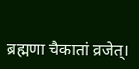ब्रह्मणा चैकातां व्रजेत्।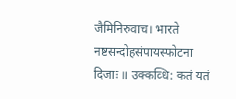जैमिनिरुवाच। भारते नष्टसन्दोहसंपायस्फोटना दिजाः ॥ उक्कव्धि: कतं यतं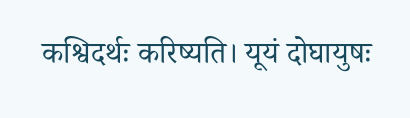कश्विदर्थः करिष्यति। यूयं दोघायुषः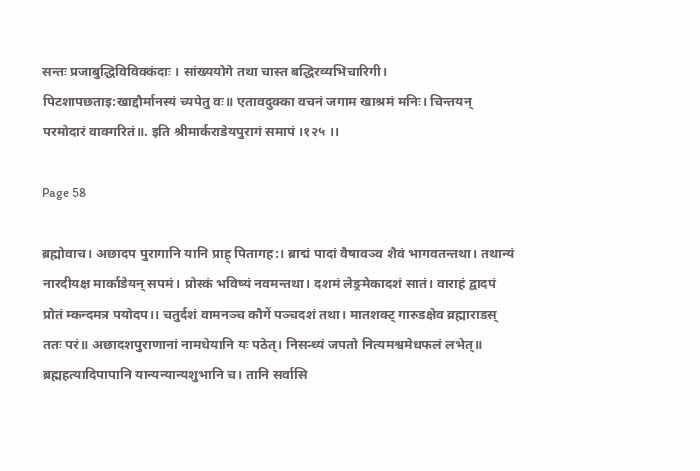सन्तः प्रजाबुद्धिविविक्कंदाः । सांख्ययोगे तथा चास्त बद्धिरव्यभिचारिगी। पिटशापछताइ:खाद्दौर्मानस्यं च्यपेतु वः॥ एतावदुक्का वचनं जगाम खाश्रमं मनिः। चिन्तयन् परमोदारं वाक्गरितं॥. इति श्रीमार्कराडेयपुरागं समापं ।१२५ ।।

Page 58

ब्रह्मोवाच। अछादप पुरागानि यानि प्राह् पितागह:। ब्राद्मं पादां वैषावञ्व शैवं भागवतन्तथा। तथान्यं नारदीयक्ष मार्काडेयन् सपमं। प्रोस्कं भविष्यं नवमन्तथा। दशमं लेङ्रमेकादशं सातं। वाराहं द्वादपं प्रोतं म्कन्दमत्र पयोदप।। चतुर्दशं वामनञ्च कौगें पञ्चदशं तथा। मातशक्ट् गारुडक्षेव व्रह्माराडस् ततः परं॥ अछादशपुराणानां नामधेयानि यः पठेत्। निसन्ध्यं जपतो नित्यमश्वमेधफलं लभेत्॥ ब्रह्महत्यादिपापानि यान्यन्यान्यशुभानि च। तानि सर्वासि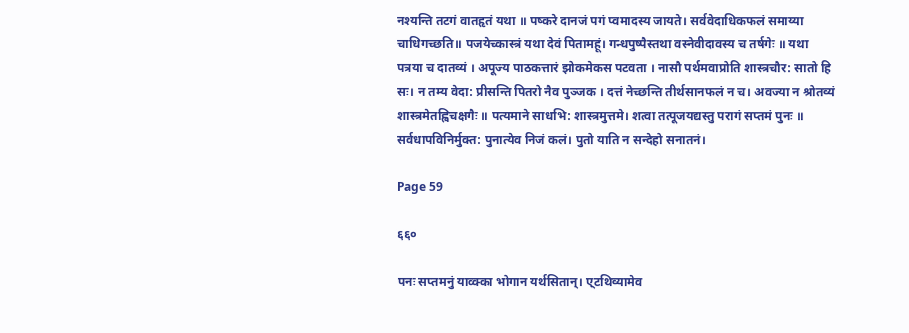नश्यन्ति तटगं वातहृतं यथा ॥ पष्करे दानजं पगं प्वमादस्य जायते। सर्ववेदाधिकफलं समाय्या चाधिगच्छति॥ पजयेच्कास्त्रं यथा देवं पितामहूं। गन्धपुष्पैस्तथा वस्नेवीदावस्य च तर्षगेः ॥ यथा पत्रया च दातव्यं । अपूज्य पाठकत्तारं झोकमेकस पटवता । नासौ पर्थमवाप्रोति शास्त्रचौर: सातो हि सः। न तम्य वेदा: प्रीसन्ति पितरो नैव पुञ्जक । दत्तं नेच्छन्ति तीर्थसानफलं न च। अवज्या न श्रोतव्यं शास्त्रमेतह्विचक्षगैः ॥ पत्यमाने साधभि: शास्त्रमुत्तमे। शत्वा तत्पूजयद्यस्तु परागं सप्तमं पुनः ॥ सर्वधापविनिर्मुक्त: पुनात्येव निजं कलं। पुतो याति न सन्देहो सनातनं।

Page 59

६६०

पनः सप्तमनुं याव्क्का भोगान यर्थसितान्। ए्टथिव्यामेव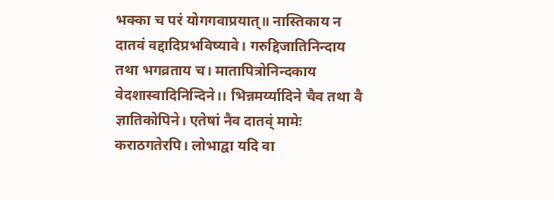भक्का च परं योगगवाप्रयात्॥ नास्तिकाय न दातवं वद्दादिप्रभविष्यावे। गरुद्दिजातिनिन्दाय तथा भगव्रताय च। मातापित्रोनिन्दकाय वेदशास्वादिनिन्दिने।। भिन्नमर्य्यादिने चैव तथा वै ज्ञातिकोपिने। एतेषां नैव दातव्ं मामेः कराठगतेरपि। लोभाद्वा यदि वा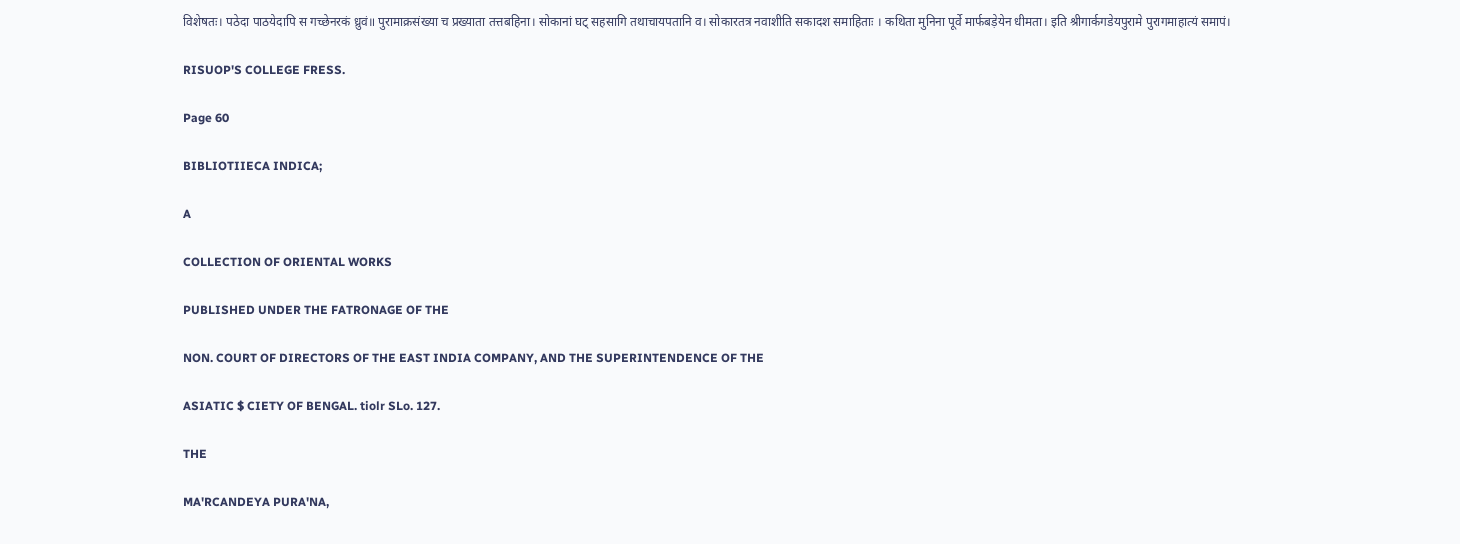विशेषतः। पठेदा पाठयेदापि स गच्छेनरकं ध्रुवं॥ पुरामाक्रसंख्या च प्रख्याता तत्तबहिना। सोकानां घट् सहसागि तथाचायपतानि व। सोकारतत्र नवाशीति सकादश समाहिताः । कथिता मुनिना पूर्वे मार्फबड़ेयेन धीमता। इति श्रीगार्कगडेयपुरामे पुरागमाहात्यं समापं।

RISUOP'S COLLEGE FRESS.

Page 60

BIBLIOTIIECA INDICA;

A

COLLECTION OF ORIENTAL WORKS

PUBLISHED UNDER THE FATRONAGE OF THE

NON. COURT OF DIRECTORS OF THE EAST INDIA COMPANY, AND THE SUPERINTENDENCE OF THE

ASIATIC $ CIETY OF BENGAL. tiolr SLo. 127.

THE

MA'RCANDEYA PURA'NA,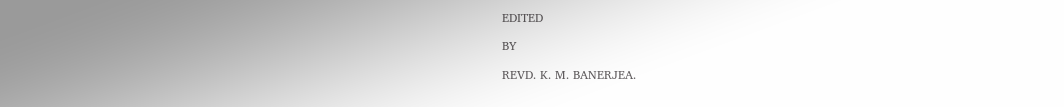EDITED

BY

REVD. K. M. BANERJEA.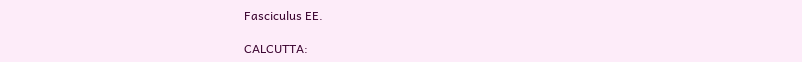Fasciculus EE.

CALCUTTA: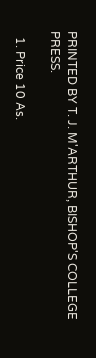PRINTED BY T. J. M'ARTHUR, BISHOP'S COLLEGE PRESS.

  1. Price 10 As.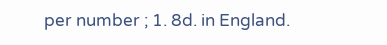per number ; 1. 8d. in England.